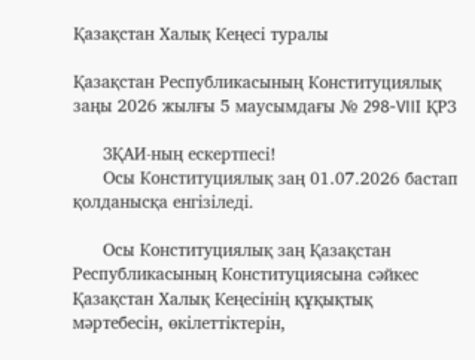Қазақстан Халық Кеңесі туралы

Қазақстан Республикасының Конституциялық заңы 2026 жылғы 5 маусымдағы № 298-VIIІ ҚРЗ

      ЗҚАИ-ның ескертпесі!
      Осы Конституциялық заң 01.07.2026 бастап қолданысқа енгізіледі.

      Осы Конституциялық заң Қазақстан Республикасының Конституциясына сәйкес Қазақстан Халық Кеңесінің құқықтық мәртебесін, өкілеттіктерін,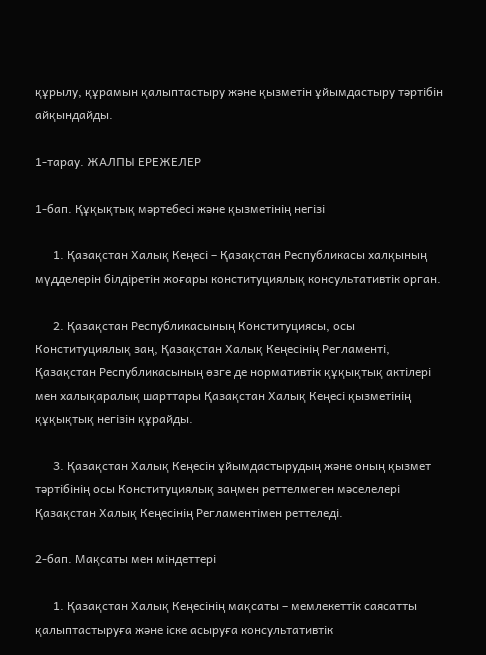құрылу, құрамын қалыптастыру және қызметін ұйымдастыру тәртібін айқындайды.

1-тарау. ЖАЛПЫ ЕРЕЖЕЛЕР

1-бап. Құқықтық мәртебесі және қызметінің негізі

      1. Қазақстан Халық Кеңесі – Қазақстан Республикасы халқының мүдделерін білдіретін жоғары конституциялық консультативтік орган.

      2. Қазақстан Республикасының Конституциясы, осы Конституциялық заң, Қазақстан Халық Кеңесінің Регламенті, Қазақстан Республикасының өзге де нормативтік құқықтық актілері мен халықаралық шарттары Қазақстан Халық Кеңесі қызметінің құқықтық негізін құрайды.

      3. Қазақстан Халық Кеңесін ұйымдастырудың және оның қызмет тәртібінің осы Конституциялық заңмен реттелмеген мәселелері Қазақстан Халық Кеңесінің Регламентімен реттеледі.

2-бап. Мақсаты мен міндеттері

      1. Қазақстан Халық Кеңесінің мақсаты – мемлекеттік саясатты қалыптастыруға және іске асыруға консультативтік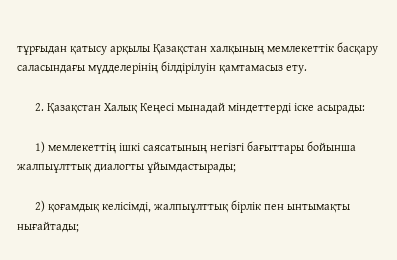тұрғыдан қатысу арқылы Қазақстан халқының мемлекеттік басқару саласындағы мүдделерінің білдірілуін қамтамасыз ету.

      2. Қазақстан Халық Кеңесі мынадай міндеттерді іске асырады:

      1) мемлекеттің ішкі саясатының негізгі бағыттары бойынша жалпыұлттық диалогты ұйымдастырады;

      2) қоғамдық келісімді, жалпыұлттық бірлік пен ынтымақты нығайтады;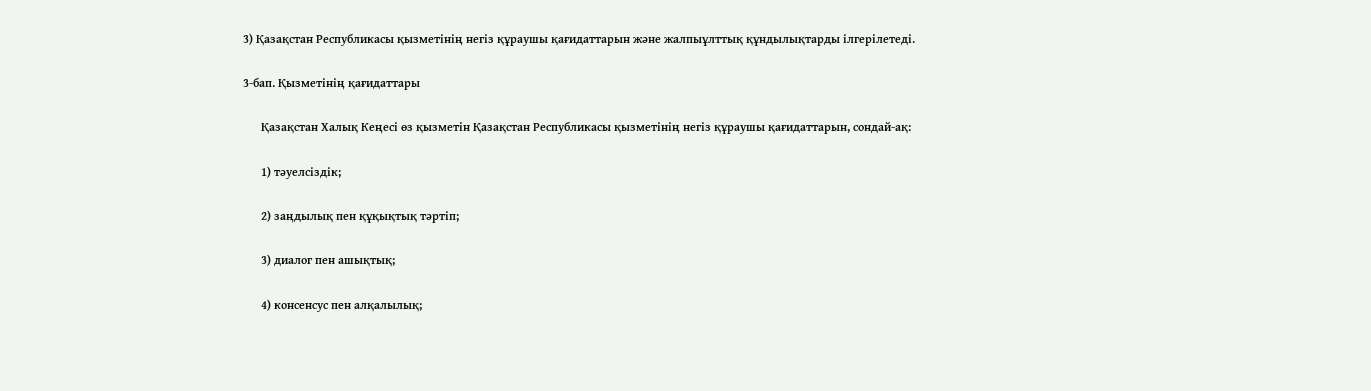3) Қазақстан Республикасы қызметінің негіз құраушы қағидаттарын және жалпыұлттық құндылықтарды ілгерілетеді.

3-бап. Қызметінің қағидаттары

      Қазақстан Халық Кеңесі өз қызметін Қазақстан Республикасы қызметінің негіз құраушы қағидаттарын, сондай-ақ:

      1) тәуелсіздік;

      2) заңдылық пен құқықтық тәртіп;

      3) диалог пен ашықтық;

      4) консенсус пен алқалылық;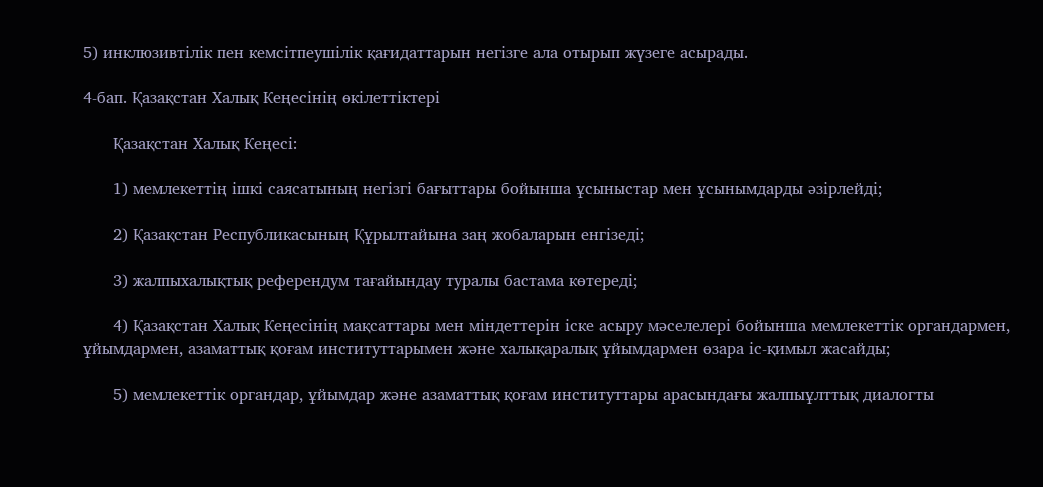5) инклюзивтілік пен кемсітпеушілік қағидаттарын негізге ала отырып жүзеге асырады.

4-бап. Қазақстан Халық Кеңесінің өкілеттіктері

      Қазақстан Халық Кеңесі:

      1) мемлекеттің ішкі саясатының негізгі бағыттары бойынша ұсыныстар мен ұсынымдарды әзірлейді;

      2) Қазақстан Республикасының Құрылтайына заң жобаларын енгізеді;

      3) жалпыхалықтық референдум тағайындау туралы бастама көтереді;

      4) Қазақстан Халық Кеңесінің мақсаттары мен міндеттерін іске асыру мәселелері бойынша мемлекеттік органдармен, ұйымдармен, азаматтық қоғам институттарымен және халықаралық ұйымдармен өзара іс-қимыл жасайды;

      5) мемлекеттік органдар, ұйымдар және азаматтық қоғам институттары арасындағы жалпыұлттық диалогты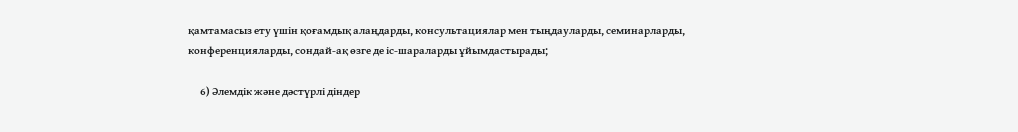қамтамасыз ету үшін қоғамдық алаңдарды, консультациялар мен тыңдауларды, семинарларды, конференцияларды, сондай-ақ өзге де іс-шараларды ұйымдастырады;

      6) Әлемдік және дәстүрлі діндер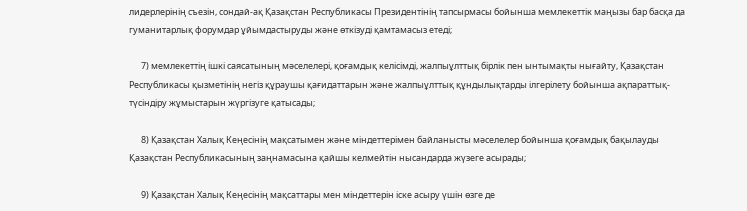лидерлерінің съезін, сондай-ақ Қазақстан Республикасы Президентінің тапсырмасы бойынша мемлекеттік маңызы бар басқа да гуманитарлық форумдар ұйымдастыруды және өткізуді қамтамасыз етеді;

      7) мемлекеттің ішкі саясатының мәселелері, қоғамдық келісімді, жалпыұлттық бірлік пен ынтымақты нығайту, Қазақстан Республикасы қызметінің негіз құраушы қағидаттарын және жалпыұлттық құндылықтарды ілгерілету бойынша ақпараттық-түсіндіру жұмыстарын жүргізуге қатысады;

      8) Қазақстан Халық Кеңесінің мақсатымен және міндеттерімен байланысты мәселелер бойынша қоғамдық бақылауды Қазақстан Республикасының заңнамасына қайшы келмейтін нысандарда жүзеге асырады;

      9) Қазақстан Халық Кеңесінің мақсаттары мен міндеттерін іске асыру үшін өзге де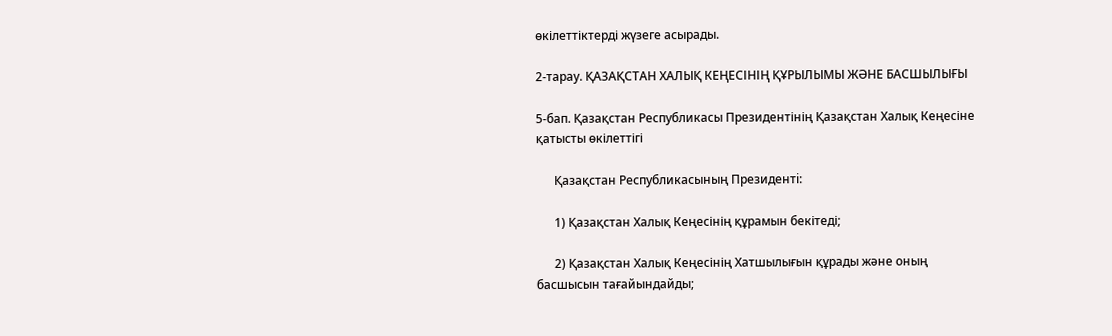өкілеттіктерді жүзеге асырады.

2-тарау. ҚАЗАҚСТАН ХАЛЫҚ КЕҢЕСІНІҢ ҚҰРЫЛЫМЫ ЖӘНЕ БАСШЫЛЫҒЫ

5-бап. Қазақстан Республикасы Президентінің Қазақстан Халық Кеңесіне қатысты өкілеттігі

      Қазақстан Республикасының Президентi:

      1) Қазақстан Халық Кеңесінің құрамын бекітеді;

      2) Қазақстан Халық Кеңесінің Хатшылығын құрады және оның басшысын тағайындайды;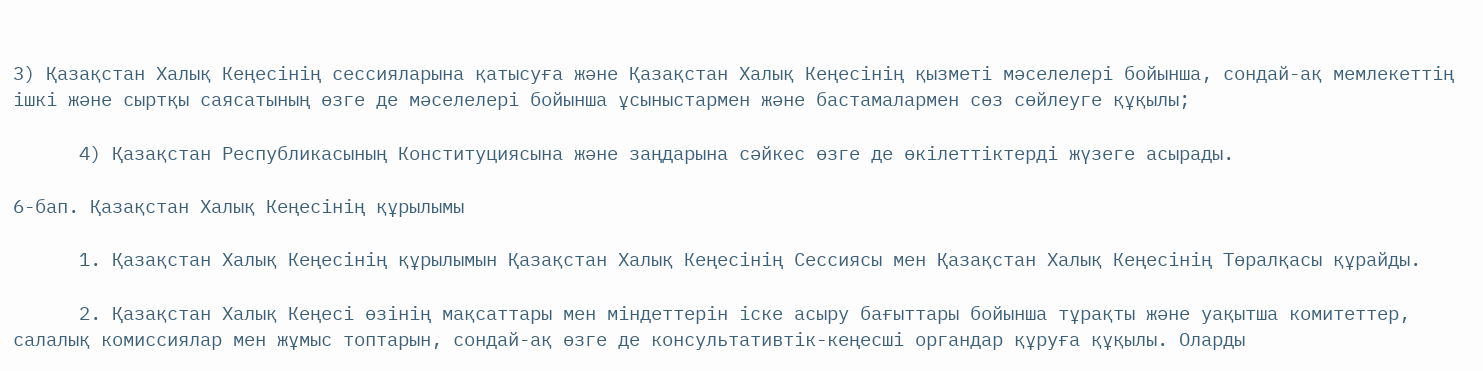3) Қазақстан Халық Кеңесінің сессияларына қатысуға және Қазақстан Халық Кеңесінің қызметі мәселелері бойынша, сондай-ақ мемлекеттің ішкі және сыртқы саясатының өзге де мәселелері бойынша ұсыныстармен және бастамалармен сөз сөйлеуге құқылы;

      4) Қазақстан Республикасының Конституциясына және заңдарына сәйкес өзге де өкілеттіктерді жүзеге асырады.

6-бап. Қазақстан Халық Кеңесінің құрылымы

      1. Қазақстан Халық Кеңесінің құрылымын Қазақстан Халық Кеңесінің Сессиясы мен Қазақстан Халық Кеңесінің Төралқасы құрайды.

      2. Қазақстан Халық Кеңесі өзінің мақсаттары мен міндеттерін іске асыру бағыттары бойынша тұрақты және уақытша комитеттер, салалық комиссиялар мен жұмыс топтарын, сондай-ақ өзге де консультативтік-кеңесші органдар құруға құқылы. Оларды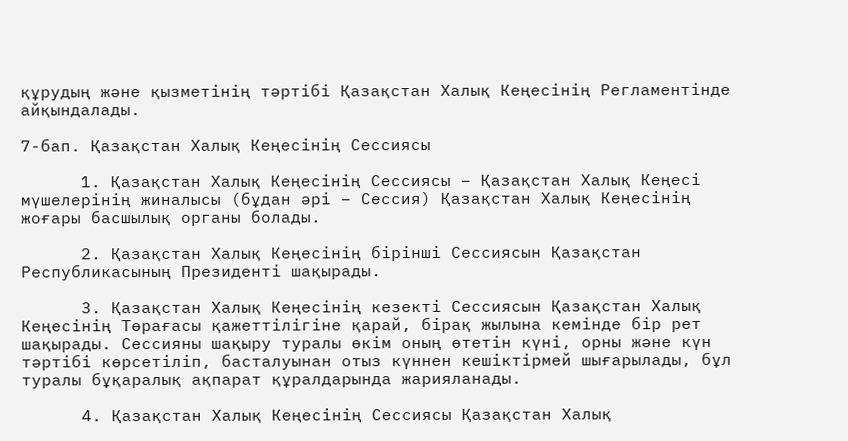құрудың және қызметінің тәртібі Қазақстан Халық Кеңесінің Регламентінде айқындалады.

7-бап. Қазақстан Халық Кеңесінің Сессиясы

      1. Қазақстан Халық Кеңесінің Сессиясы – Қазақстан Халық Кеңесі мүшелерінің жиналысы (бұдан әрі – Сессия) Қазақстан Халық Кеңесінің жоғары басшылық органы болады.

      2. Қазақстан Халық Кеңесінің бірінші Сессиясын Қазақстан Республикасының Президенті шақырады.

      3. Қазақстан Халық Кеңесінің кезекті Сессиясын Қазақстан Халық Кеңесінің Төрағасы қажеттілігіне қарай, бірақ жылына кемінде бір рет шақырады. Сессияны шақыру туралы өкім оның өтетін күні, орны және күн тәртібі көрсетіліп, басталуынан отыз күннен кешіктірмей шығарылады, бұл туралы бұқаралық ақпарат құралдарында жарияланады.

      4. Қазақстан Халық Кеңесінің Сессиясы Қазақстан Халық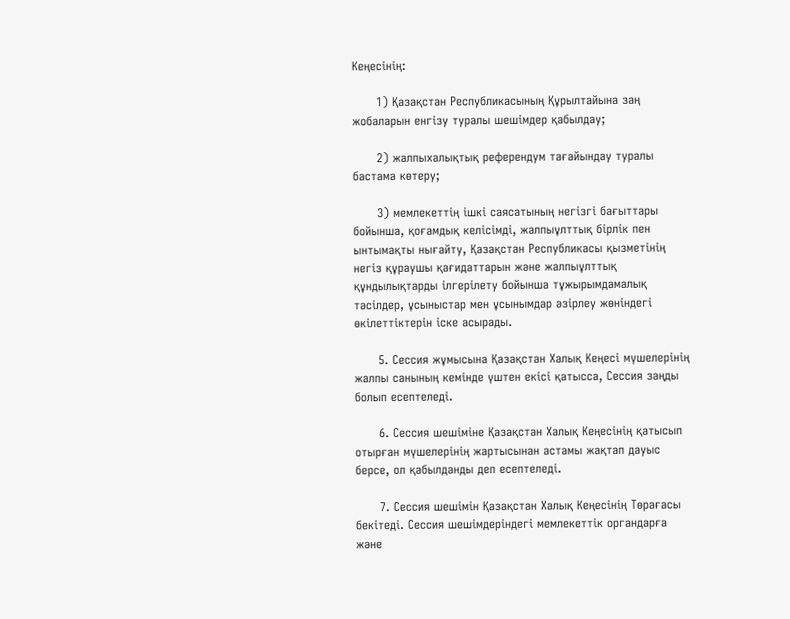Кеңесінің:

      1) Қазақстан Республикасының Құрылтайына заң жобаларын енгізу туралы шешімдер қабылдау;

      2) жалпыхалықтық референдум тағайындау туралы бастама көтеру;

      3) мемлекеттің ішкі саясатының негізгі бағыттары бойынша, қоғамдық келісімді, жалпыұлттық бірлік пен ынтымақты нығайту, Қазақстан Республикасы қызметінің негіз құраушы қағидаттарын және жалпыұлттық құндылықтарды ілгерілету бойынша тұжырымдамалық тәсілдер, ұсыныстар мен ұсынымдар әзірлеу жөніндегі өкілеттіктерін іске асырады.

      5. Сессия жұмысына Қазақстан Халық Кеңесі мүшелерінің жалпы санының кемінде үштен екісі қатысса, Сессия заңды болып есептеледі.

      6. Сессия шешіміне Қазақстан Халық Кеңесінің қатысып отырған мүшелерінің жартысынан астамы жақтап дауыс берсе, ол қабылданды деп есептеледі.

      7. Сессия шешімін Қазақстан Халық Кеңесінің Төрағасы бекітеді. Сессия шешімдеріндегі мемлекеттік органдарға және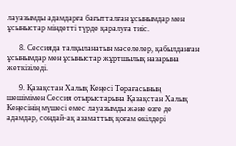лауазымды адамдарға бағытталған ұсынымдар мен ұсыныстар міндетті түрде қаралуға тиіс.

      8. Сессияда талқыланатын мәселелер, қабылданған ұсынымдар мен ұсыныстар жұртшылық назарына жеткізіледі.

      9. Қазақстан Халық Кеңесі Төрағасының шешімімен Сессия отырыстарына Қазақстан Халық Кеңесінің мүшесі емес лауазымды және өзге де адамдар, сондай-ақ азаматтық қоғам өкілдері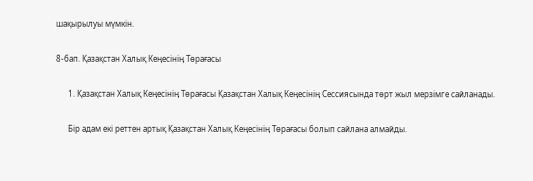шақырылуы мүмкін.

8-бап. Қазақстан Халық Кеңесінің Төрағасы

      1. Қазақстан Халық Кеңесінің Төрағасы Қазақстан Халық Кеңесінің Сессиясында төрт жыл мерзімге сайланады.

      Бір адам екі реттен артық Қазақстан Халық Кеңесінің Төрағасы болып сайлана алмайды.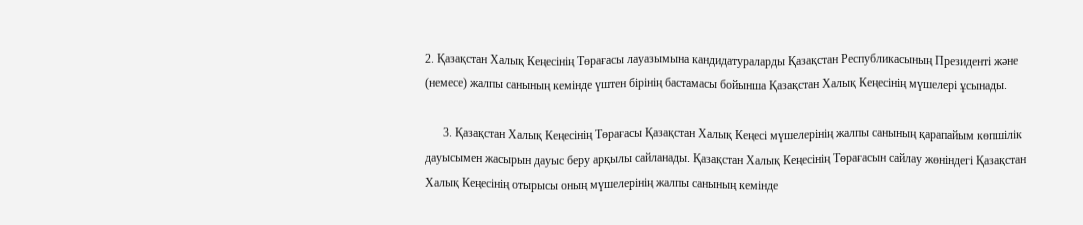2. Қазақстан Халық Кеңесінің Төрағасы лауазымына кандидатураларды Қазақстан Республикасының Президенті және (немесе) жалпы санының кемінде үштен бірінің бастамасы бойынша Қазақстан Халық Кеңесінің мүшелері ұсынады.

      3. Қазақстан Халық Кеңесінің Төрағасы Қазақстан Халық Кеңесі мүшелерінің жалпы санының қарапайым көпшілік дауысымен жасырын дауыс беру арқылы сайланады. Қазақстан Халық Кеңесінің Төрағасын сайлау жөніндегі Қазақстан Халық Кеңесінің отырысы оның мүшелерінің жалпы санының кемінде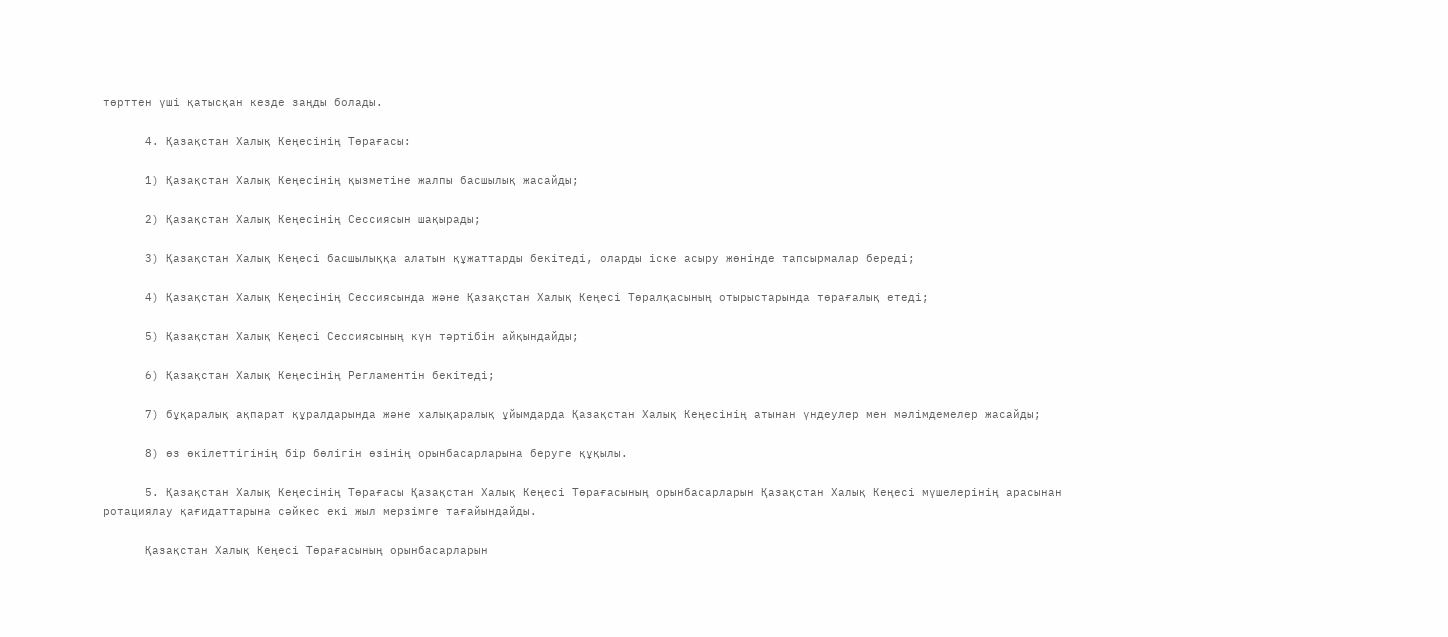төрттен үші қатысқан кезде заңды болады.

      4. Қазақстан Халық Кеңесінің Төрағасы:

      1) Қазақстан Халық Кеңесінің қызметіне жалпы басшылық жасайды;

      2) Қазақстан Халық Кеңесінің Сессиясын шақырады;

      3) Қазақстан Халық Кеңесі басшылыққа алатын құжаттарды бекітеді, оларды іске асыру жөнінде тапсырмалар береді;

      4) Қазақстан Халық Кеңесінің Сессиясында және Қазақстан Халық Кеңесі Төралқасының отырыстарында төрағалық етедi;

      5) Қазақстан Халық Кеңесі Сессиясының күн тәртібін айқындайды;

      6) Қазақстан Халық Кеңесінің Регламентін бекітеді;

      7) бұқаралық ақпарат құралдарында және халықаралық ұйымдарда Қазақстан Халық Кеңесінің атынан үндеулер мен мәлімдемелер жасайды;

      8) өз өкілеттігінің бір бөлігін өзінің орынбасарларына беруге құқылы.

      5. Қазақстан Халық Кеңесінің Төрағасы Қазақстан Халық Кеңесі Төрағасының орынбасарларын Қазақстан Халық Кеңесі мүшелерінің арасынан ротациялау қағидаттарына сәйкес екі жыл мерзімге тағайындайды.

      Қазақстан Халық Кеңесі Төрағасының орынбасарларын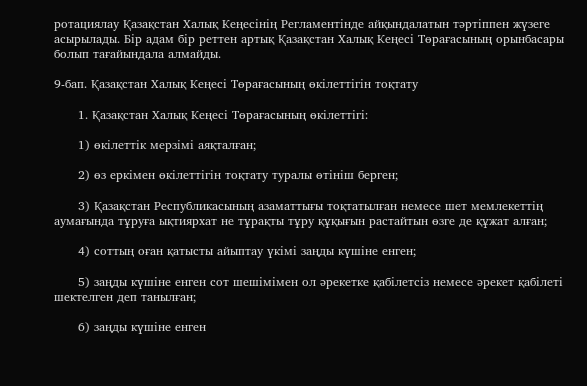ротациялау Қазақстан Халық Кеңесінің Регламентінде айқындалатын тәртіппен жүзеге асырылады. Бір адам бір реттен артық Қазақстан Халық Кеңесі Төрағасының орынбасары болып тағайындала алмайды.

9-бап. Қазақстан Халық Кеңесі Төрағасының өкілеттігін тоқтату

      1. Қазақстан Халық Кеңесі Төрағасының өкілеттігі:

      1) өкілеттік мерзімі аяқталған;

      2) өз еркімен өкілеттігін тоқтату туралы өтініш берген;

      3) Қазақстан Республикасының азаматтығы тоқтатылған немесе шет мемлекеттің аумағында тұруға ықтиярхат не тұрақты тұру құқығын растайтын өзге де құжат алған;

      4) соттың оған қатысты айыптау үкімі заңды күшіне енген;

      5) заңды күшіне енген сот шешімімен ол әрекетке қабілетсіз немесе әрекет қабілеті шектелген деп танылған;

      6) заңды күшіне енген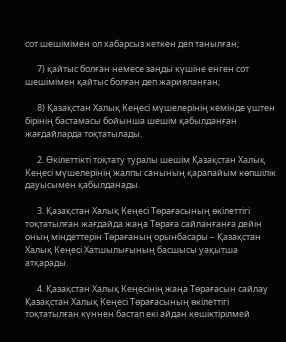сот шешімімен ол хабарсыз кеткен деп танылған;

      7) қайтыс болған немесе заңды күшіне енген сот шешімімен қайтыс болған деп жарияланған;

      8) Қазақстан Халық Кеңесі мүшелерінің кемінде үштен бірінің бастамасы бойынша шешім қабылданған жағдайларда тоқтатылады.

      2. Өкілеттікті тоқтату туралы шешім Қазақстан Халық Кеңесі мүшелерінің жалпы санының қарапайым көпшілік дауысымен қабылданады.

      3. Қазақстан Халық Кеңесі Төрағасының өкілеттігі тоқтатылған жағдайда жаңа Төраға сайланғанға дейін оның міндеттерін Төрағаның орынбасары – Қазақстан Халық Кеңесі Хатшылығының басшысы уақытша атқарады.

      4. Қазақстан Халық Кеңесінің жаңа Төрағасын сайлау Қазақстан Халық Кеңесі Төрағасының өкілеттігі тоқтатылған күннен бастап екі айдан кешіктірілмей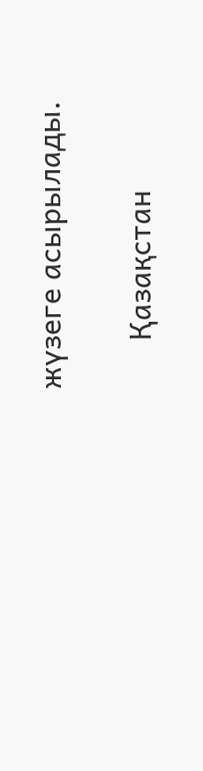жүзеге асырылады.

      Қазақстан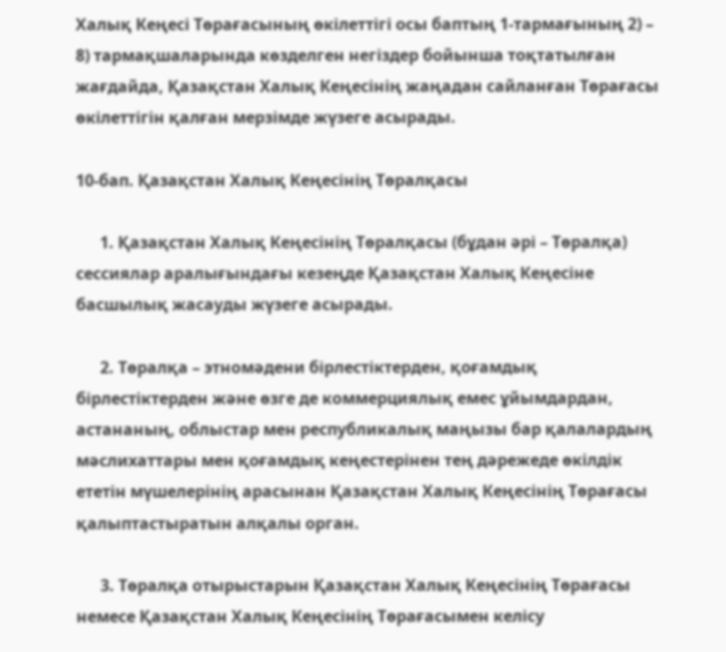Халық Кеңесі Төрағасының өкілеттігі осы баптың 1-тармағының 2) – 8) тармақшаларында көзделген негіздер бойынша тоқтатылған жағдайда, Қазақстан Халық Кеңесінің жаңадан сайланған Төрағасы өкілеттігін қалған мерзімде жүзеге асырады.

10-бап. Қазақстан Халық Кеңесінің Төралқасы

      1. Қазақстан Халық Кеңесінің Төралқасы (бұдан әрі – Төралқа) сессиялар аралығындағы кезеңде Қазақстан Халық Кеңесіне басшылық жасауды жүзеге асырады.

      2. Төралқа – этномәдени бірлестіктерден, қоғамдық бірлестіктерден және өзге де коммерциялық емес ұйымдардан, астананың, облыстар мен республикалық маңызы бар қалалардың мәслихаттары мен қоғамдық кеңестерінен тең дәрежеде өкілдік ететін мүшелерінің арасынан Қазақстан Халық Кеңесінің Төрағасы қалыптастыратын алқалы орган.

      3. Төралқа отырыстарын Қазақстан Халық Кеңесінің Төрағасы немесе Қазақстан Халық Кеңесінің Төрағасымен келісу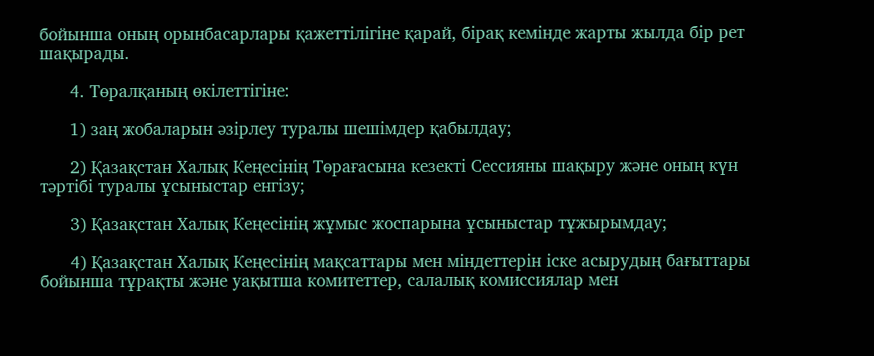бойынша оның орынбасарлары қажеттілігіне қарай, бірақ кемінде жарты жылда бір рет шақырады.

      4. Төралқаның өкілеттігіне:

      1) заң жобаларын әзірлеу туралы шешімдер қабылдау;

      2) Қазақстан Халық Кеңесінің Төрағасына кезекті Сессияны шақыру және оның күн тәртібі туралы ұсыныстар енгізу;

      3) Қазақстан Халық Кеңесінің жұмыс жоспарына ұсыныстар тұжырымдау;

      4) Қазақстан Халық Кеңесінің мақсаттары мен міндеттерін іске асырудың бағыттары бойынша тұрақты және уақытша комитеттер, салалық комиссиялар мен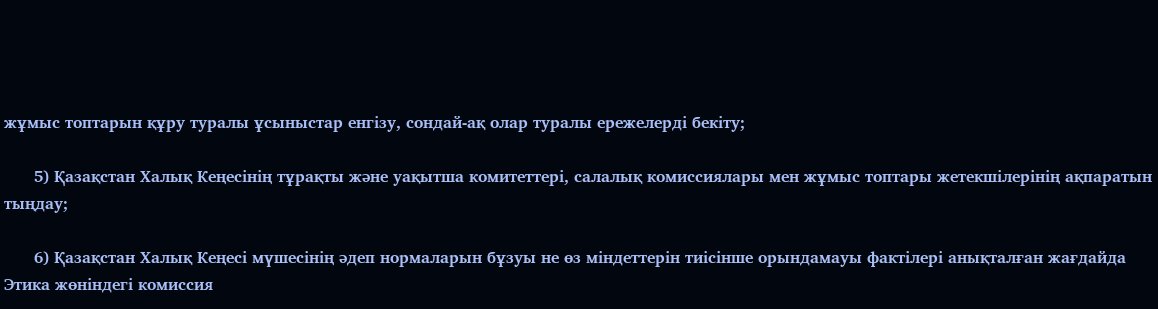жұмыс топтарын құру туралы ұсыныстар енгізу, сондай-ақ олар туралы ережелерді бекіту;

      5) Қазақстан Халық Кеңесінің тұрақты және уақытша комитеттері, салалық комиссиялары мен жұмыс топтары жетекшілерінің ақпаратын тыңдау;

      6) Қазақстан Халық Кеңесі мүшесінің әдеп нормаларын бұзуы не өз міндеттерін тиісінше орындамауы фактілері анықталған жағдайда Этика жөніндегі комиссия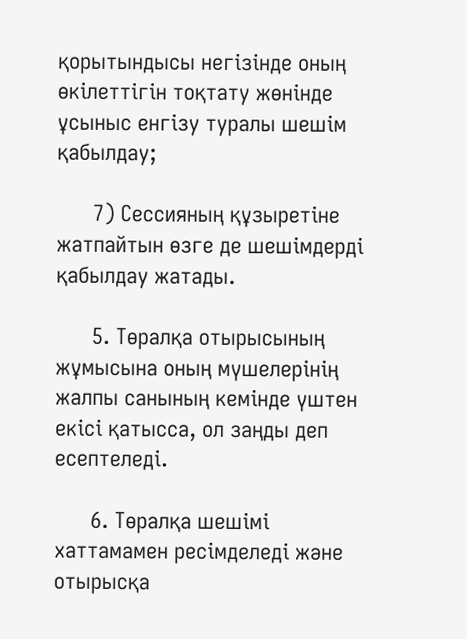қорытындысы негізінде оның өкілеттігін тоқтату жөнінде ұсыныс енгізу туралы шешім қабылдау;

      7) Сессияның құзыретіне жатпайтын өзге де шешімдерді қабылдау жатады.

      5. Төралқа отырысының жұмысына оның мүшелерінің жалпы санының кемінде үштен екісі қатысса, ол заңды деп есептеледі.

      6. Төралқа шешімі хаттамамен ресімделеді және отырысқа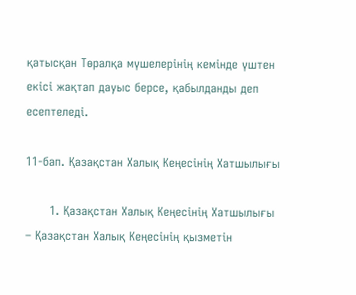қатысқан Төралқа мүшелерінің кемінде үштен екісі жақтап дауыс берсе, қабылданды деп есептеледі.

11-бап. Қазақстан Халық Кеңесінің Хатшылығы

      1. Қазақстан Халық Кеңесінің Хатшылығы – Қазақстан Халық Кеңесінің қызметін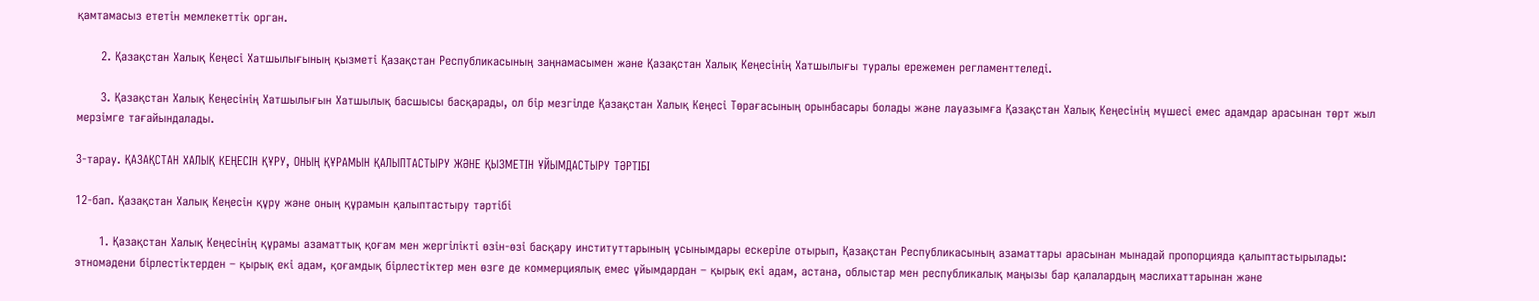қамтамасыз ететін мемлекеттік орган.

      2. Қазақстан Халық Кеңесі Хатшылығының қызметі Қазақстан Республикасының заңнамасымен және Қазақстан Халық Кеңесінің Хатшылығы туралы ережемен регламенттеледі.

      3. Қазақстан Халық Кеңесінің Хатшылығын Хатшылық басшысы басқарады, ол бір мезгілде Қазақстан Халық Кеңесі Төрағасының орынбасары болады және лауазымға Қазақстан Халық Кеңесінің мүшесі емес адамдар арасынан төрт жыл мерзімге тағайындалады.

3-тарау. ҚАЗАҚСТАН ХАЛЫҚ КЕҢЕСІН ҚҰРУ, ОНЫҢ ҚҰРАМЫН ҚАЛЫПТАСТЫРУ ЖӘНЕ ҚЫЗМЕТІН ҰЙЫМДАСТЫРУ ТӘРТІБІ

12-бап. Қазақстан Халық Кеңесін құру және оның құрамын қалыптастыру тәртібі

      1. Қазақстан Халық Кеңесінің құрамы азаматтық қоғам мен жергілікті өзін-өзі басқару институттарының ұсынымдары ескеріле отырып, Қазақстан Республикасының азаматтары арасынан мынадай пропорцияда қалыптастырылады: этномәдени бірлестіктерден – қырық екі адам, қоғамдық бірлестіктер мен өзге де коммерциялық емес ұйымдардан – қырық екі адам, астана, облыстар мен республикалық маңызы бар қалалардың мәслихаттарынан және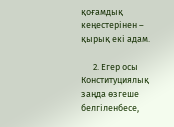қоғамдық кеңестерінен – қырық екі адам.

      2. Егер осы Конституциялық заңда өзгеше белгіленбесе,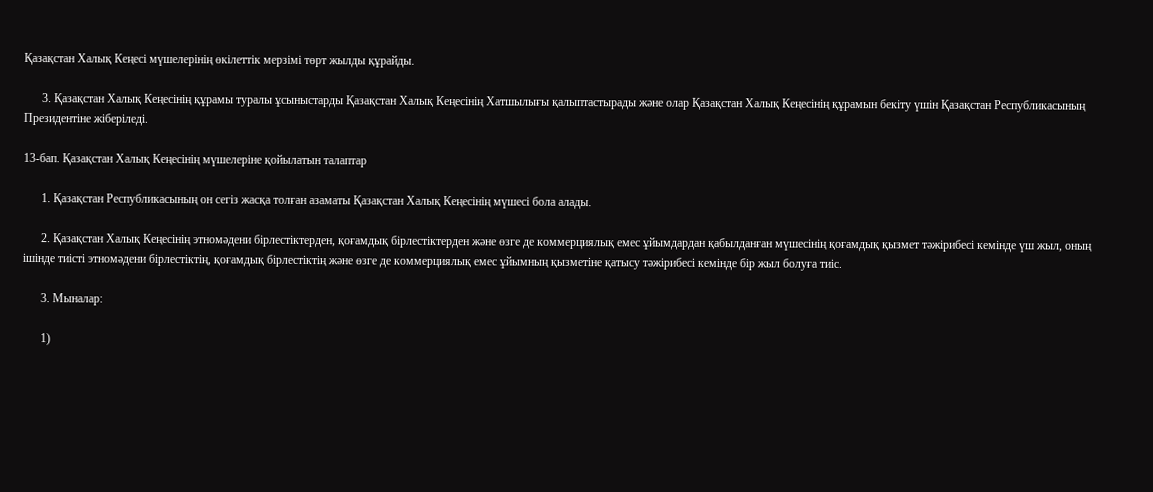Қазақстан Халық Кеңесі мүшелерінің өкілеттік мерзімі төрт жылды құрайды.

      3. Қазақстан Халық Кеңесінің құрамы туралы ұсыныстарды Қазақстан Халық Кеңесінің Хатшылығы қалыптастырады және олар Қазақстан Халық Кеңесінің құрамын бекіту үшін Қазақстан Республикасының Президентіне жіберіледі.

13-бап. Қазақстан Халық Кеңесінің мүшелеріне қойылатын талаптар

      1. Қазақстан Республикасының он сегіз жасқа толған азаматы Қазақстан Халық Кеңесінің мүшесі бола алады.

      2. Қазақстан Халық Кеңесінің этномәдени бірлестіктерден, қоғамдық бірлестіктерден және өзге де коммерциялық емес ұйымдардан қабылданған мүшесінің қоғамдық қызмет тәжірибесі кемінде үш жыл, оның ішінде тиісті этномәдени бірлестіктің, қоғамдық бірлестіктің және өзге де коммерциялық емес ұйымның қызметіне қатысу тәжірибесі кемінде бір жыл болуға тиіс.

      3. Мыналар:

      1)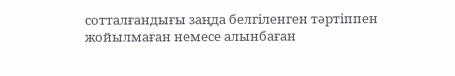сотталғандығы заңда белгіленген тәртіппен жойылмаған немесе алынбаған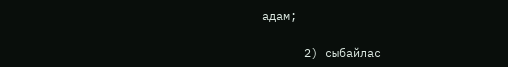адам;

      2) сыбайлас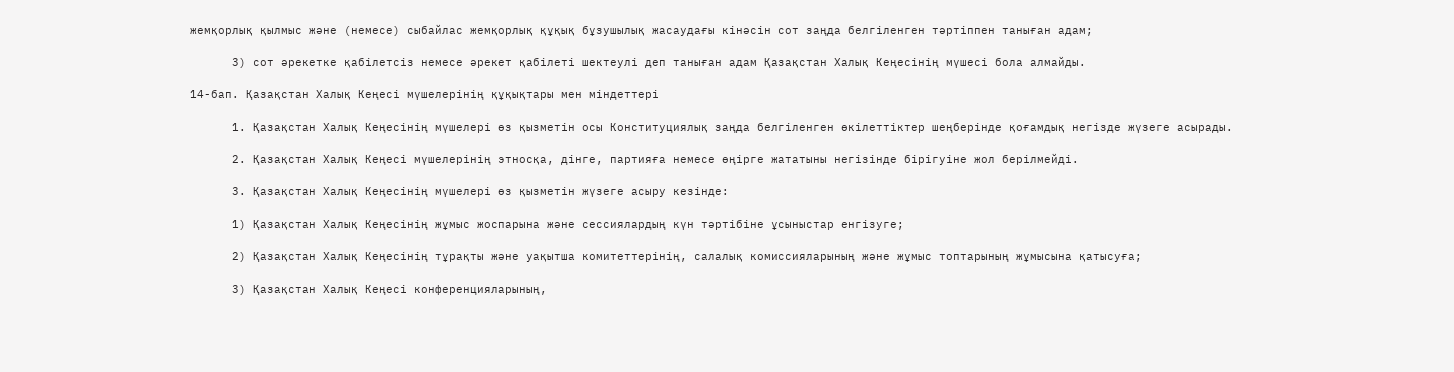жемқорлық қылмыс және (немесе) сыбайлас жемқорлық құқық бұзушылық жасаудағы кінәсін сот заңда белгіленген тәртіппен таныған адам;

      3) сот әрекетке қабілетсіз немесе әрекет қабілеті шектеулі деп таныған адам Қазақстан Халық Кеңесінің мүшесі бола алмайды.

14-бап. Қазақстан Халық Кеңесі мүшелерінің құқықтары мен міндеттері

      1. Қазақстан Халық Кеңесінің мүшелері өз қызметін осы Конституциялық заңда белгіленген өкілеттіктер шеңберінде қоғамдық негізде жүзеге асырады.

      2. Қазақстан Халық Кеңесі мүшелерінің этносқа, дінге, партияға немесе өңірге жататыны негізінде бірігуіне жол берілмейді.

      3. Қазақстан Халық Кеңесінің мүшелері өз қызметін жүзеге асыру кезінде:

      1) Қазақстан Халық Кеңесінің жұмыс жоспарына және сессиялардың күн тәртібіне ұсыныстар енгізуге;

      2) Қазақстан Халық Кеңесінің тұрақты және уақытша комитеттерінің, салалық комиссияларының және жұмыс топтарының жұмысына қатысуға;

      3) Қазақстан Халық Кеңесі конференцияларының,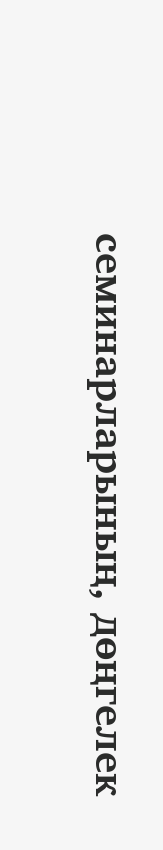семинарларының, дөңгелек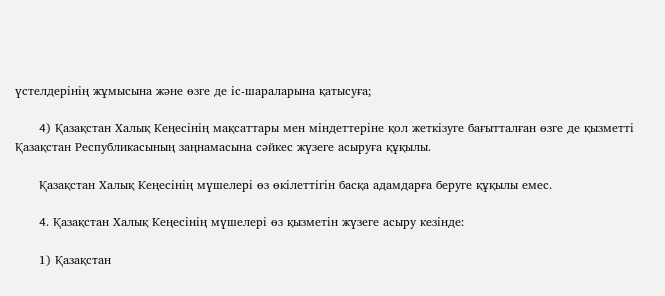үстелдерінің жұмысына және өзге де іс-шараларына қатысуға;

      4) Қазақстан Халық Кеңесінің мақсаттары мен міндеттеріне қол жеткізуге бағытталған өзге де қызметті Қазақстан Республикасының заңнамасына сәйкес жүзеге асыруға құқылы.

      Қазақстан Халық Кеңесінің мүшелері өз өкілеттігін басқа адамдарға беруге құқылы емес.

      4. Қазақстан Халық Кеңесінің мүшелері өз қызметін жүзеге асыру кезінде:

      1) Қазақстан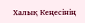Халық Кеңесінің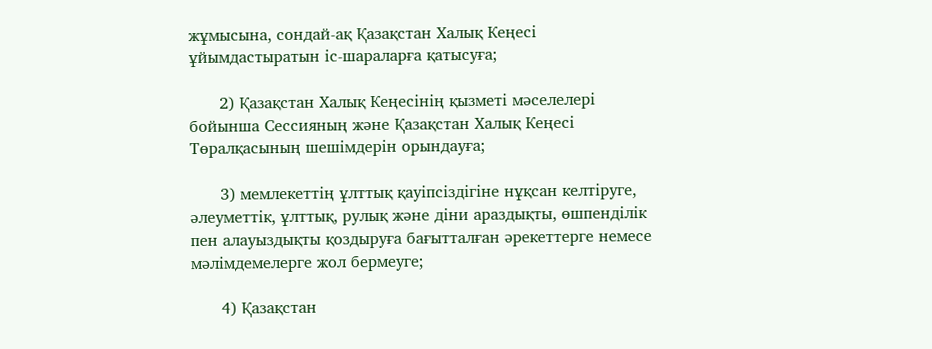жұмысына, сондай-ақ Қазақстан Халық Кеңесі ұйымдастыратын іс-шараларға қатысуға;

      2) Қазақстан Халық Кеңесінің қызметі мәселелері бойынша Сессияның және Қазақстан Халық Кеңесі Төралқасының шешімдерін орындауға;

      3) мемлекеттің ұлттық қауіпсіздігіне нұқсан келтіруге, әлеуметтік, ұлттық, рулық және діни араздықты, өшпенділік пен алауыздықты қоздыруға бағытталған әрекеттерге немесе мәлімдемелерге жол бермеуге;

      4) Қазақстан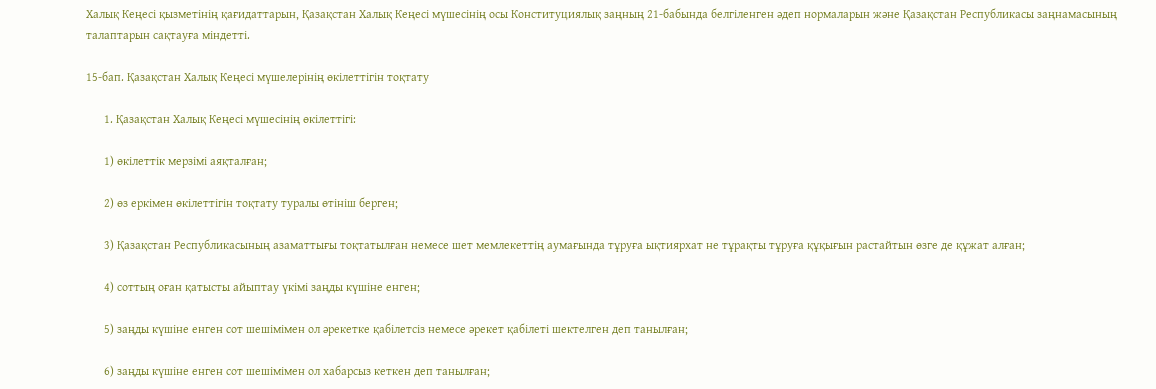Халық Кеңесі қызметінің қағидаттарын, Қазақстан Халық Кеңесі мүшесінің осы Конституциялық заңның 21-бабында белгіленген әдеп нормаларын және Қазақстан Республикасы заңнамасының талаптарын сақтауға міндетті.

15-бап. Қазақстан Халық Кеңесі мүшелерінің өкілеттігін тоқтату

      1. Қазақстан Халық Кеңесі мүшесінің өкілеттігі:

      1) өкілеттік мерзімі аяқталған;

      2) өз еркімен өкілеттігін тоқтату туралы өтініш берген;

      3) Қазақстан Республикасының азаматтығы тоқтатылған немесе шет мемлекеттің аумағында тұруға ықтиярхат не тұрақты тұруға құқығын растайтын өзге де құжат алған;

      4) соттың оған қатысты айыптау үкімі заңды күшіне енген;

      5) заңды күшіне енген сот шешімімен ол әрекетке қабілетсіз немесе әрекет қабілеті шектелген деп танылған;

      6) заңды күшіне енген сот шешімімен ол хабарсыз кеткен деп танылған;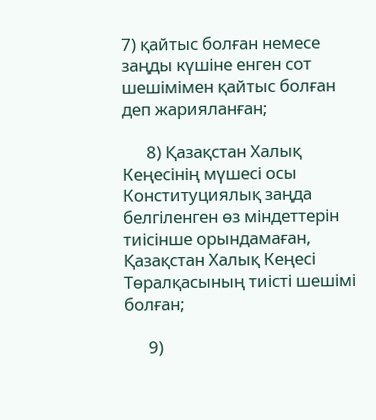7) қайтыс болған немесе заңды күшіне енген сот шешімімен қайтыс болған деп жарияланған;

      8) Қазақстан Халық Кеңесінің мүшесі осы Конституциялық заңда белгіленген өз міндеттерін тиісінше орындамаған, Қазақстан Халық Кеңесі Төралқасының тиісті шешімі болған;

      9)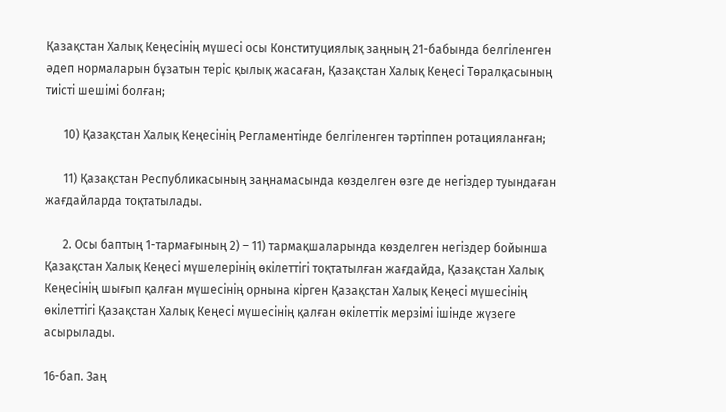Қазақстан Халық Кеңесінің мүшесі осы Конституциялық заңның 21-бабында белгіленген әдеп нормаларын бұзатын теріс қылық жасаған, Қазақстан Халық Кеңесі Төралқасының тиісті шешімі болған;

      10) Қазақстан Халық Кеңесінің Регламентінде белгіленген тәртіппен ротацияланған;

      11) Қазақстан Республикасының заңнамасында көзделген өзге де негіздер туындаған жағдайларда тоқтатылады.

      2. Осы баптың 1-тармағының 2) – 11) тармақшаларында көзделген негіздер бойынша Қазақстан Халық Кеңесі мүшелерінің өкілеттігі тоқтатылған жағдайда, Қазақстан Халық Кеңесінің шығып қалған мүшесінің орнына кірген Қазақстан Халық Кеңесі мүшесінің өкілеттігі Қазақстан Халық Кеңесі мүшесінің қалған өкілеттік мерзімі ішінде жүзеге асырылады.

16-бап. Заң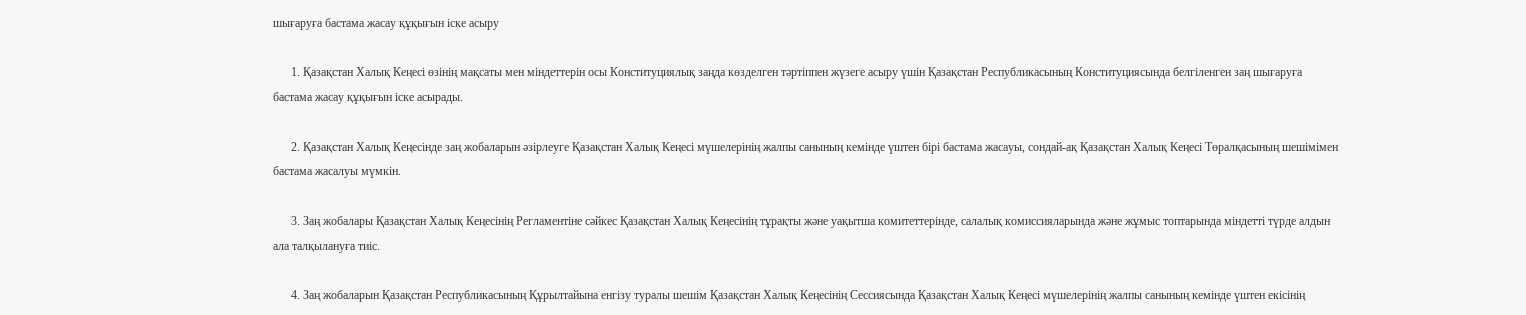шығаруға бастама жасау құқығын іске асыру

      1. Қазақстан Халық Кеңесі өзінің мақсаты мен міндеттерін осы Конституциялық заңда көзделген тәртіппен жүзеге асыру үшін Қазақстан Республикасының Конституциясында белгіленген заң шығаруға бастама жасау құқығын іске асырады.

      2. Қазақстан Халық Кеңесінде заң жобаларын әзірлеуге Қазақстан Халық Кеңесі мүшелерінің жалпы санының кемінде үштен бірі бастама жасауы, сондай-ақ Қазақстан Халық Кеңесі Төралқасының шешімімен бастама жасалуы мүмкін.

      3. Заң жобалары Қазақстан Халық Кеңесінің Регламентіне сәйкес Қазақстан Халық Кеңесінің тұрақты және уақытша комитеттерінде, салалық комиссияларында және жұмыс топтарында міндетті түрде алдын ала талқылануға тиіс.

      4. Заң жобаларын Қазақстан Республикасының Құрылтайына енгізу туралы шешім Қазақстан Халық Кеңесінің Сессиясында Қазақстан Халық Кеңесі мүшелерінің жалпы санының кемінде үштен екісінің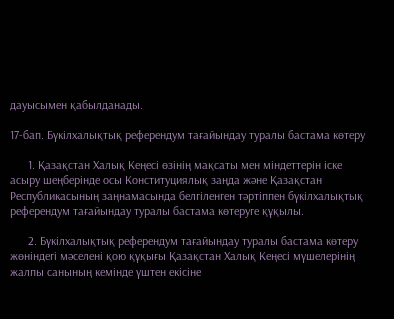дауысымен қабылданады.

17-бап. Бүкілхалықтық референдум тағайындау туралы бастама көтеру

      1. Қазақстан Халық Кеңесі өзінің мақсаты мен міндеттерін іске асыру шеңберінде осы Конституциялық заңда және Қазақстан Республикасының заңнамасында белгіленген тәртіппен бүкілхалықтық референдум тағайындау туралы бастама көтеруге құқылы.

      2. Бүкілхалықтық референдум тағайындау туралы бастама көтеру жөніндегі мәселені қою құқығы Қазақстан Халық Кеңесі мүшелерінің жалпы санының кемінде үштен екісіне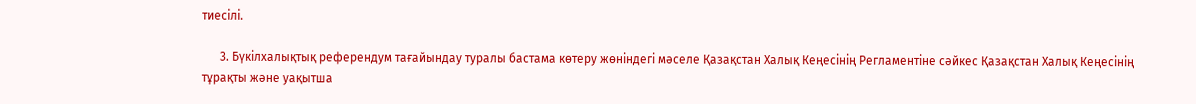тиесілі.

      3. Бүкілхалықтық референдум тағайындау туралы бастама көтеру жөніндегі мәселе Қазақстан Халық Кеңесінің Регламентіне сәйкес Қазақстан Халық Кеңесінің тұрақты және уақытша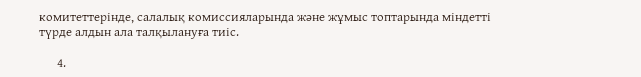комитеттерінде, салалық комиссияларында және жұмыс топтарында міндетті түрде алдын ала талқылануға тиіс.

      4.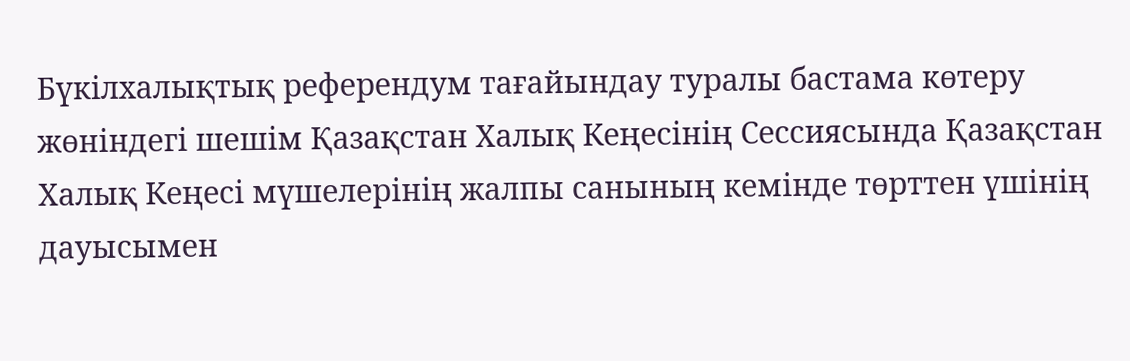Бүкілхалықтық референдум тағайындау туралы бастама көтеру жөніндегі шешім Қазақстан Халық Кеңесінің Сессиясында Қазақстан Халық Кеңесі мүшелерінің жалпы санының кемінде төрттен үшінің дауысымен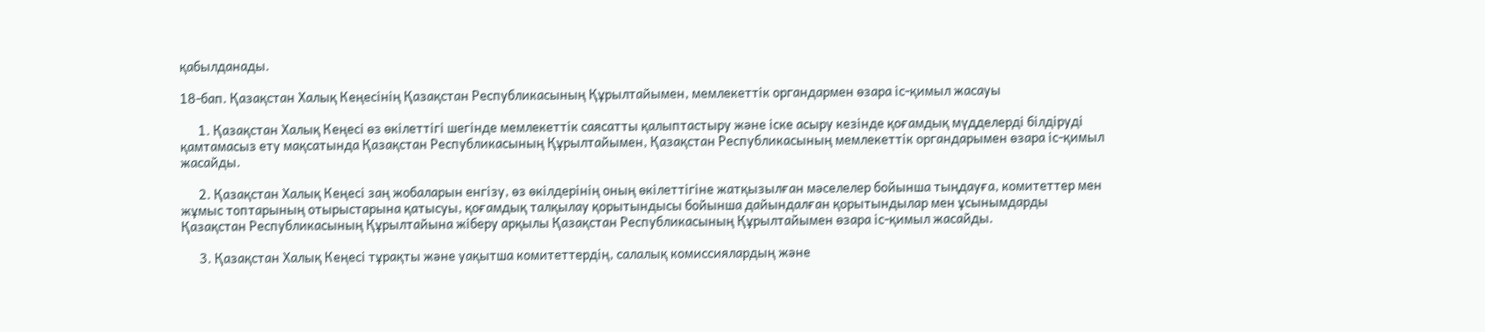қабылданады.

18-бап. Қазақстан Халық Кеңесінің Қазақстан Республикасының Құрылтайымен, мемлекеттік органдармен өзара іс-қимыл жасауы

      1. Қазақстан Халық Кеңесі өз өкілеттігі шегінде мемлекеттік саясатты қалыптастыру және іске асыру кезінде қоғамдық мүдделерді білдіруді қамтамасыз ету мақсатында Қазақстан Республикасының Құрылтайымен, Қазақстан Республикасының мемлекеттік органдарымен өзара іс-қимыл жасайды.

      2. Қазақстан Халық Кеңесі заң жобаларын енгізу, өз өкілдерінің оның өкілеттігіне жатқызылған мәселелер бойынша тыңдауға, комитеттер мен жұмыс топтарының отырыстарына қатысуы, қоғамдық талқылау қорытындысы бойынша дайындалған қорытындылар мен ұсынымдарды Қазақстан Республикасының Құрылтайына жіберу арқылы Қазақстан Республикасының Құрылтайымен өзара іс-қимыл жасайды.

      3. Қазақстан Халық Кеңесі тұрақты және уақытша комитеттердің, салалық комиссиялардың және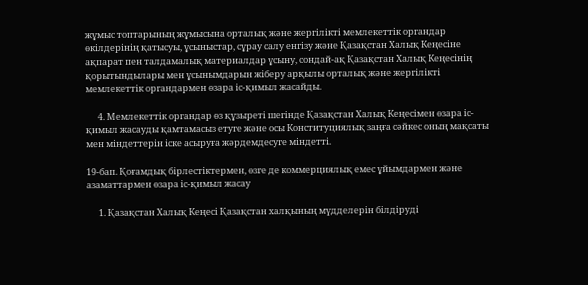жұмыс топтарының жұмысына орталық және жергілікті мемлекеттік органдар өкілдерінің қатысуы, ұсыныстар, сұрау салу енгізу және Қазақстан Халық Кеңесіне ақпарат пен талдамалық материалдар ұсыну, сондай-ақ Қазақстан Халық Кеңесінің қорытындылары мен ұсынымдарын жіберу арқылы орталық және жергілікті мемлекеттік органдармен өзара іс-қимыл жасайды.

      4. Мемлекеттік органдар өз құзыреті шегінде Қазақстан Халық Кеңесімен өзара іс-қимыл жасауды қамтамасыз етуге және осы Конституциялық заңға сәйкес оның мақсаты мен міндеттерін іске асыруға жәрдемдесуге міндетті.

19-бап. Қоғамдық бірлестіктермен, өзге де коммерциялық емес ұйымдармен және азаматтармен өзара іс-қимыл жасау

      1. Қазақстан Халық Кеңесі Қазақстан халқының мүдделерін білдіруді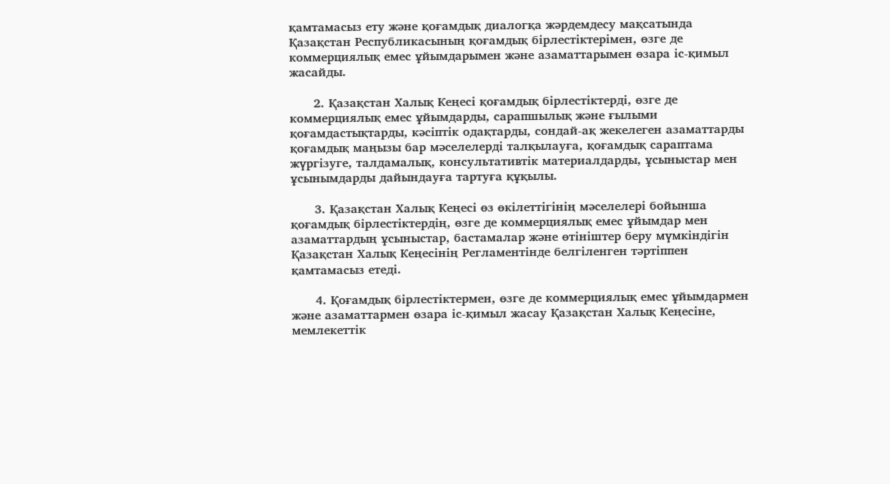қамтамасыз ету және қоғамдық диалогқа жәрдемдесу мақсатында Қазақстан Республикасының қоғамдық бірлестіктерімен, өзге де коммерциялық емес ұйымдарымен және азаматтарымен өзара іс-қимыл жасайды.

      2. Қазақстан Халық Кеңесі қоғамдық бірлестіктерді, өзге де коммерциялық емес ұйымдарды, сарапшылық және ғылыми қоғамдастықтарды, кәсіптік одақтарды, сондай-ақ жекелеген азаматтарды қоғамдық маңызы бар мәселелерді талқылауға, қоғамдық сараптама жүргізуге, талдамалық, консультативтік материалдарды, ұсыныстар мен ұсынымдарды дайындауға тартуға құқылы.

      3. Қазақстан Халық Кеңесі өз өкілеттігінің мәселелері бойынша қоғамдық бірлестіктердің, өзге де коммерциялық емес ұйымдар мен азаматтардың ұсыныстар, бастамалар және өтініштер беру мүмкіндігін Қазақстан Халық Кеңесінің Регламентінде белгіленген тәртіппен қамтамасыз етеді.

      4. Қоғамдық бірлестіктермен, өзге де коммерциялық емес ұйымдармен және азаматтармен өзара іс-қимыл жасау Қазақстан Халық Кеңесіне, мемлекеттік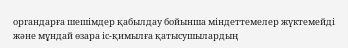органдарға шешімдер қабылдау бойынша міндеттемелер жүктемейді және мұндай өзара іс-қимылға қатысушылардың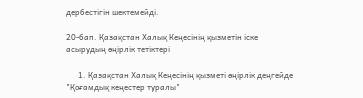дербестігін шектемейді.

20-бап. Қазақстан Халық Кеңесінің қызметін іске асырудың өңірлік тетіктері

      1. Қазақстан Халық Кеңесінің қызметі өңірлік деңгейде "Қоғамдық кеңестер туралы"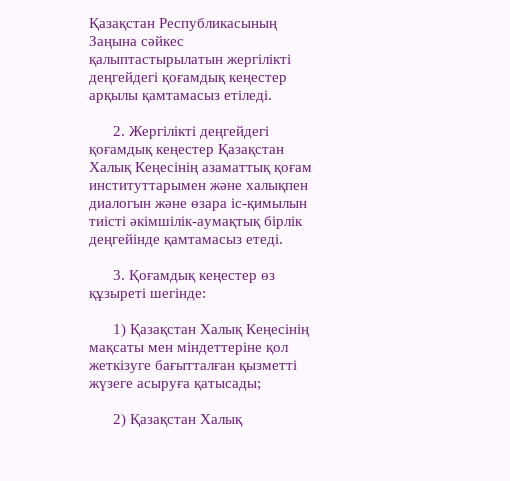Қазақстан Республикасының Заңына сәйкес қалыптастырылатын жергілікті деңгейдегі қоғамдық кеңестер арқылы қамтамасыз етіледі.

      2. Жергілікті деңгейдегі қоғамдық кеңестер Қазақстан Халық Кеңесінің азаматтық қоғам институттарымен және халықпен диалогын және өзара іс-қимылын тиісті әкімшілік-аумақтық бірлік деңгейінде қамтамасыз етеді.

      3. Қоғамдық кеңестер өз құзыреті шегінде:

      1) Қазақстан Халық Кеңесінің мақсаты мен міндеттеріне қол жеткізуге бағытталған қызметті жүзеге асыруға қатысады;

      2) Қазақстан Халық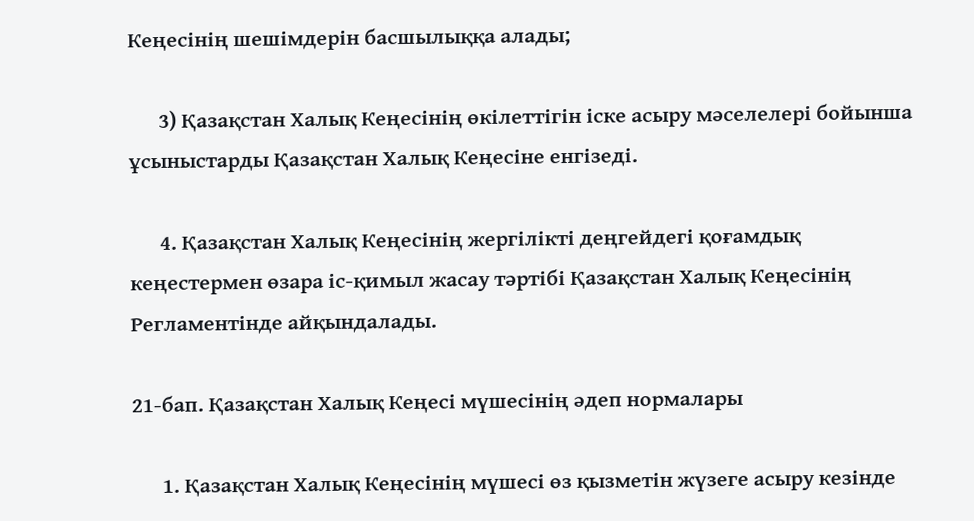Кеңесінің шешімдерін басшылыққа алады;

      3) Қазақстан Халық Кеңесінің өкілеттігін іске асыру мәселелері бойынша ұсыныстарды Қазақстан Халық Кеңесіне енгізеді.

      4. Қазақстан Халық Кеңесінің жергілікті деңгейдегі қоғамдық кеңестермен өзара іс-қимыл жасау тәртібі Қазақстан Халық Кеңесінің Регламентінде айқындалады.

21-бап. Қазақстан Халық Кеңесі мүшесінің әдеп нормалары

      1. Қазақстан Халық Кеңесінің мүшесі өз қызметін жүзеге асыру кезінде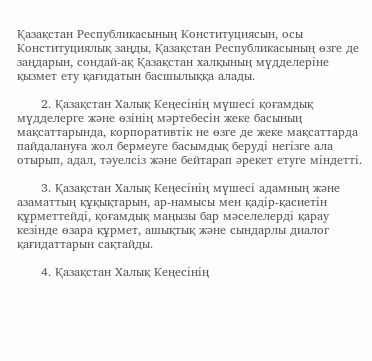Қазақстан Республикасының Конституциясын, осы Конституциялық заңды, Қазақстан Республикасының өзге де заңдарын, сондай-ақ Қазақстан халқының мүдделеріне қызмет ету қағидатын басшылыққа алады.

      2. Қазақстан Халық Кеңесінің мүшесі қоғамдық мүдделерге және өзінің мәртебесін жеке басының мақсаттарында, корпоративтік не өзге де жеке мақсаттарда пайдалануға жол бермеуге басымдық беруді негізге ала отырып, адал, тәуелсіз және бейтарап әрекет етуге міндетті.

      3. Қазақстан Халық Кеңесінің мүшесі адамның және азаматтың құқықтарын, ар-намысы мен қадір-қасиетін құрметтейді, қоғамдық маңызы бар мәселелерді қарау кезінде өзара құрмет, ашықтық және сындарлы диалог қағидаттарын сақтайды.

      4. Қазақстан Халық Кеңесінің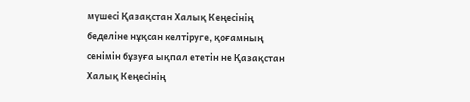мүшесі Қазақстан Халық Кеңесінің беделіне нұқсан келтіруге, қоғамның сенімін бұзуға ықпал ететін не Қазақстан Халық Кеңесінің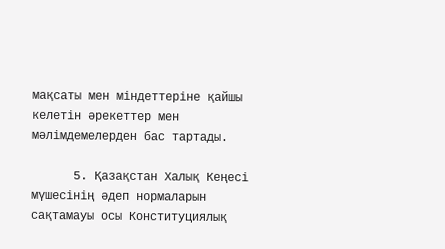мақсаты мен міндеттеріне қайшы келетін әрекеттер мен мәлімдемелерден бас тартады.

      5. Қазақстан Халық Кеңесі мүшесінің әдеп нормаларын сақтамауы осы Конституциялық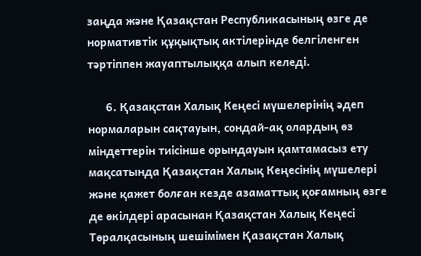заңда және Қазақстан Республикасының өзге де нормативтік құқықтық актілерінде белгіленген тәртіппен жауаптылыққа алып келеді.

      6. Қазақстан Халық Кеңесі мүшелерінің әдеп нормаларын сақтауын, сондай-ақ олардың өз міндеттерін тиісінше орындауын қамтамасыз ету мақсатында Қазақстан Халық Кеңесінің мүшелері және қажет болған кезде азаматтық қоғамның өзге де өкілдері арасынан Қазақстан Халық Кеңесі Төралқасының шешімімен Қазақстан Халық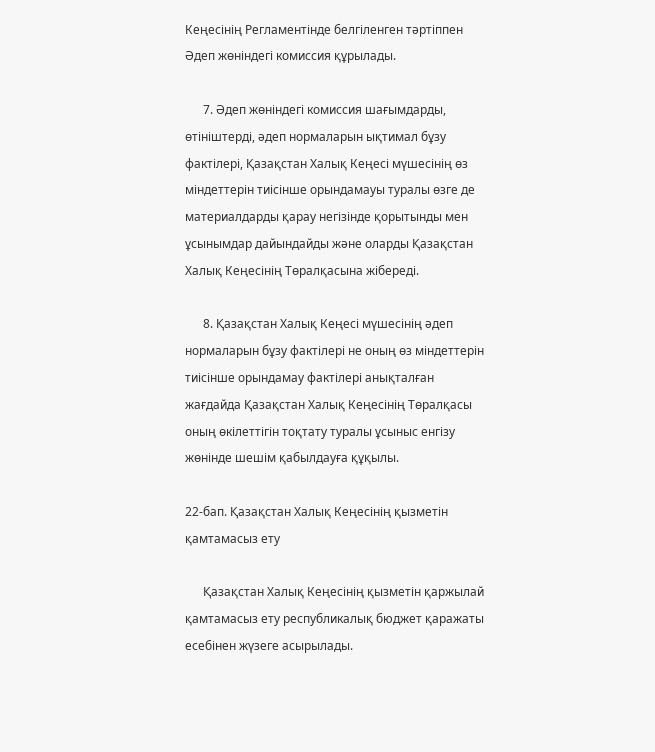Кеңесінің Регламентінде белгіленген тәртіппен Әдеп жөніндегі комиссия құрылады.

      7. Әдеп жөніндегі комиссия шағымдарды, өтініштерді, әдеп нормаларын ықтимал бұзу фактілері, Қазақстан Халық Кеңесі мүшесінің өз міндеттерін тиісінше орындамауы туралы өзге де материалдарды қарау негізінде қорытынды мен ұсынымдар дайындайды және оларды Қазақстан Халық Кеңесінің Төралқасына жібереді.

      8. Қазақстан Халық Кеңесі мүшесінің әдеп нормаларын бұзу фактілері не оның өз міндеттерін тиісінше орындамау фактілері анықталған жағдайда Қазақстан Халық Кеңесінің Төралқасы оның өкілеттігін тоқтату туралы ұсыныс енгізу жөнінде шешім қабылдауға құқылы.

22-бап. Қазақстан Халық Кеңесінің қызметін қамтамасыз ету

      Қазақстан Халық Кеңесінің қызметін қаржылай қамтамасыз ету республикалық бюджет қаражаты есебінен жүзеге асырылады.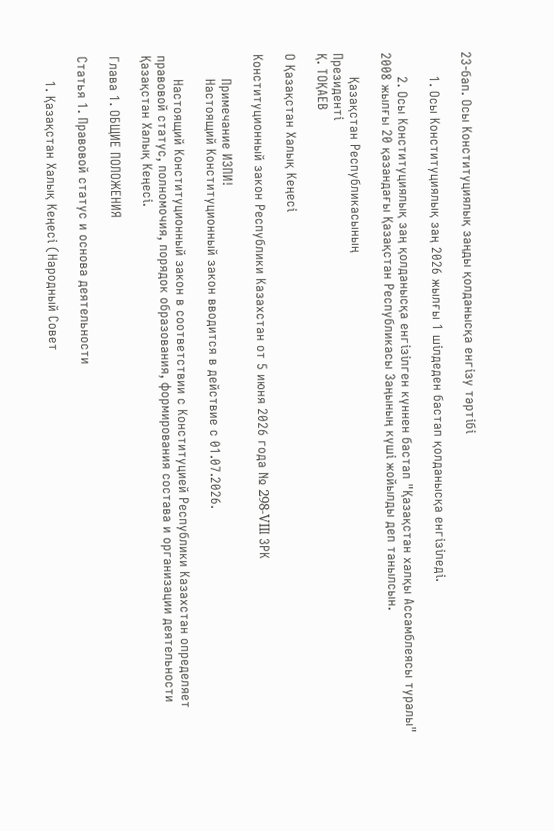23-бап. Осы Конституциялық заңды қолданысқа енгізу тәртібі

      1. Осы Конституциялық заң 2026 жылғы 1 шілдеден бастап қолданысқа енгізіледі.

      2. Осы Конституциялық заң қолданысқа енгізілген күннен бастап "Қазақстан халқы Ассамблеясы туралы" 2008 жылғы 20 қазандағы Қазақстан Республикасы Заңының күші жойылды деп танылсын.

      Қазақстан Республикасының
Президенті
Қ. ТОҚАЕВ

О Қазақстан Халық Кеңесі

Конституционный закон Республики Казахстан от 5 июня 2026 года № 298-VIIІ ЗРК

      Примечание ИЗПИ!
      Настоящий Конституционный закон вводится в действие с 01.07.2026.

      Настоящий Конституционный закон в соответствии с Конституцией Республики Казахстан определяет правовой статус, полномочия, порядок образования, формирования состава и организации деятельности Қазақстан Халық Кеңесі.

Глава 1. ОБЩИЕ ПОЛОЖЕНИЯ

Статья 1. Правовой статус и основа деятельности

      1. Қазақстан Халық Кеңесі (Народный Совет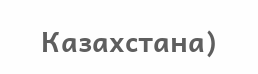Казахстана)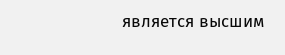является высшим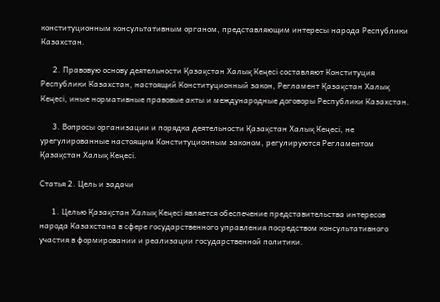конституционным консультативным органом, представляющим интересы народа Республики Казахстан.

      2. Правовую основу деятельности Қазақстан Халық Кеңесі составляют Конституция Республики Казахстан, настоящий Конституционный закон, Регламент Қазақстан Халық Кеңесі, иные нормативные правовые акты и международные договоры Республики Казахстан.

      3. Вопросы организации и порядка деятельности Қазақстан Халық Кеңесі, не урегулированные настоящим Конституционным законом, регулируются Регламентом Қазақстан Халық Кеңесі.

Статья 2. Цель и задачи

      1. Целью Қазақстан Халық Кеңесі является обеспечение представительства интересов народа Казахстана в сфере государственного управления посредством консультативного участия в формировании и реализации государственной политики.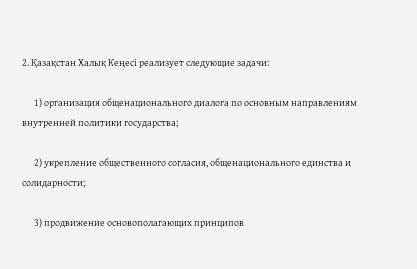2. Қазақстан Халық Кеңесі реализует следующие задачи:

      1) организация общенационального диалога по основным направлениям внутренней политики государства;

      2) укрепление общественного согласия, общенационального единства и солидарности;

      3) продвижение основополагающих принципов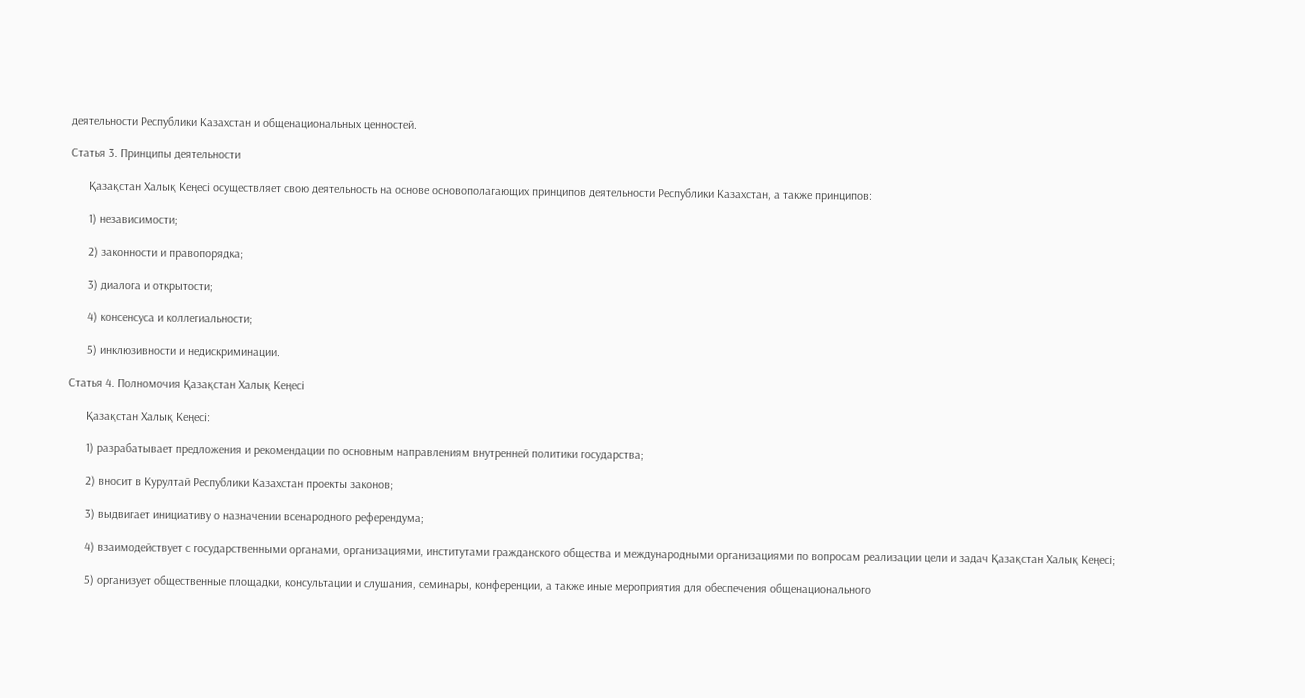деятельности Республики Казахстан и общенациональных ценностей.

Статья 3. Принципы деятельности

      Қазақстан Халық Кеңесі осуществляет свою деятельность на основе основополагающих принципов деятельности Республики Казахстан, а также принципов:

      1) независимости;

      2) законности и правопорядка;

      3) диалога и открытости;

      4) консенсуса и коллегиальности;

      5) инклюзивности и недискриминации.

Статья 4. Полномочия Қазақстан Халық Кеңесі

      Қазақстан Халық Кеңесі:

      1) разрабатывает предложения и рекомендации по основным направлениям внутренней политики государства;

      2) вносит в Курултай Республики Казахстан проекты законов;

      3) выдвигает инициативу о назначении всенародного референдума;

      4) взаимодействует с государственными органами, организациями, институтами гражданского общества и международными организациями по вопросам реализации цели и задач Қазақстан Халық Кеңесі;

      5) организует общественные площадки, консультации и слушания, семинары, конференции, а также иные мероприятия для обеспечения общенационального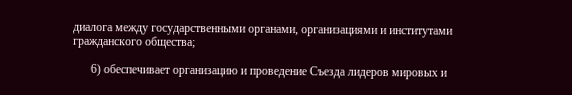диалога между государственными органами, организациями и институтами гражданского общества;

      6) обеспечивает организацию и проведение Съезда лидеров мировых и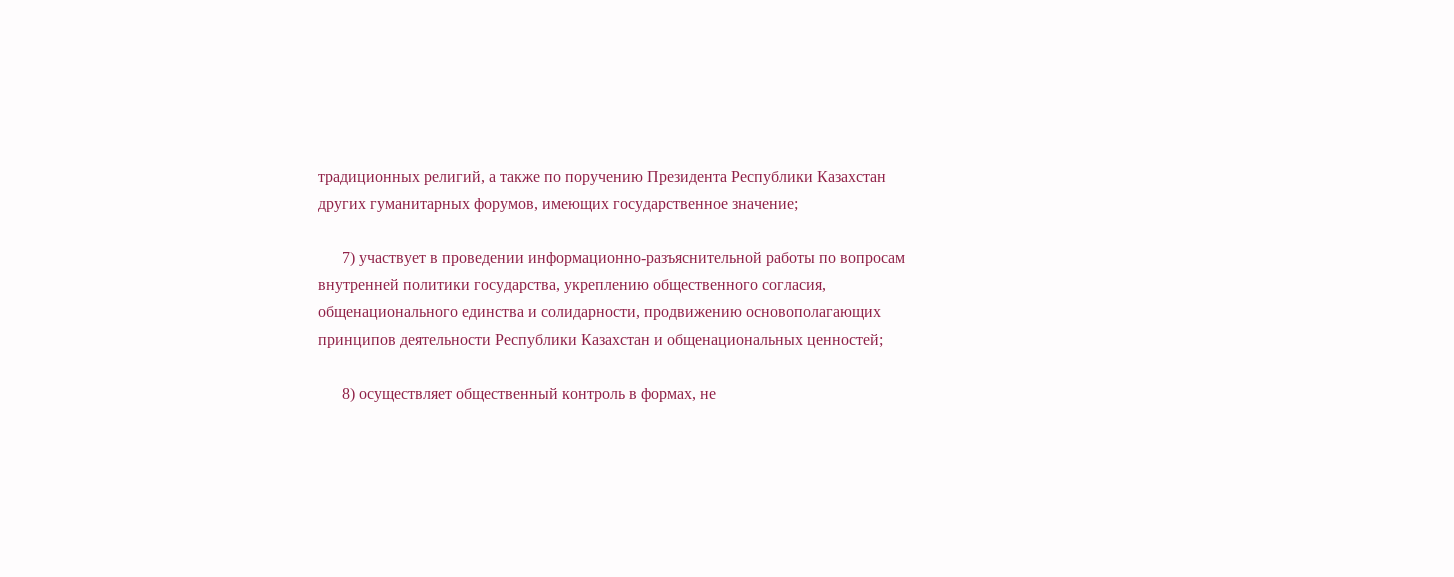традиционных религий, а также по поручению Президента Республики Казахстан других гуманитарных форумов, имеющих государственное значение;

      7) участвует в проведении информационно-разъяснительной работы по вопросам внутренней политики государства, укреплению общественного согласия, общенационального единства и солидарности, продвижению основополагающих принципов деятельности Республики Казахстан и общенациональных ценностей;

      8) осуществляет общественный контроль в формах, не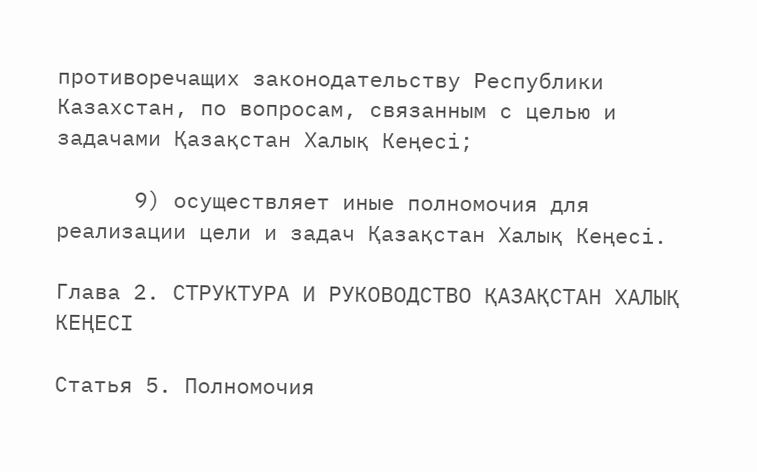противоречащих законодательству Республики Казахстан, по вопросам, связанным с целью и задачами Қазақстан Халық Кеңесі;

      9) осуществляет иные полномочия для реализации цели и задач Қазақстан Халық Кеңесі.

Глава 2. СТРУКТУРА И РУКОВОДСТВО ҚАЗАҚСТАН ХАЛЫҚ КЕҢЕСІ

Статья 5. Полномочия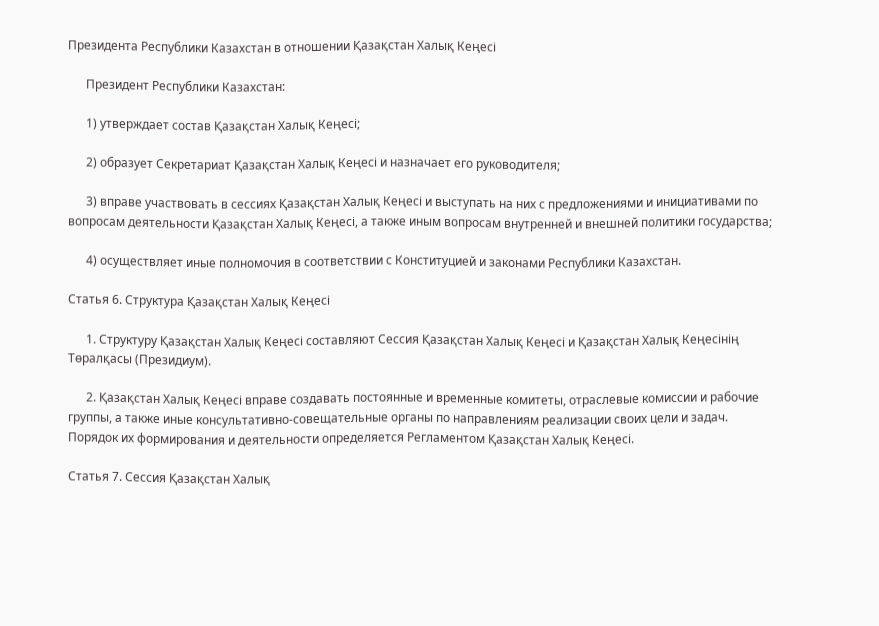Президента Республики Казахстан в отношении Қазақстан Халық Кеңесі

      Президент Республики Казахстан:

      1) утверждает состав Қазақстан Халық Кеңесі;

      2) образует Секретариат Қазақстан Халық Кеңесі и назначает его руководителя;

      3) вправе участвовать в сессиях Қазақстан Халық Кеңесі и выступать на них с предложениями и инициативами по вопросам деятельности Қазақстан Халық Кеңесі, а также иным вопросам внутренней и внешней политики государства;

      4) осуществляет иные полномочия в соответствии с Конституцией и законами Республики Казахстан.

Статья 6. Структура Қазақстан Халық Кеңесі

      1. Структуру Қазақстан Халық Кеңесі составляют Сессия Қазақстан Халық Кеңесі и Қазақстан Халық Кеңесінің Төралқасы (Президиум).

      2. Қазақстан Халық Кеңесі вправе создавать постоянные и временные комитеты, отраслевые комиссии и рабочие группы, а также иные консультативно-совещательные органы по направлениям реализации своих цели и задач. Порядок их формирования и деятельности определяется Регламентом Қазақстан Халық Кеңесі.

Статья 7. Сессия Қазақстан Халық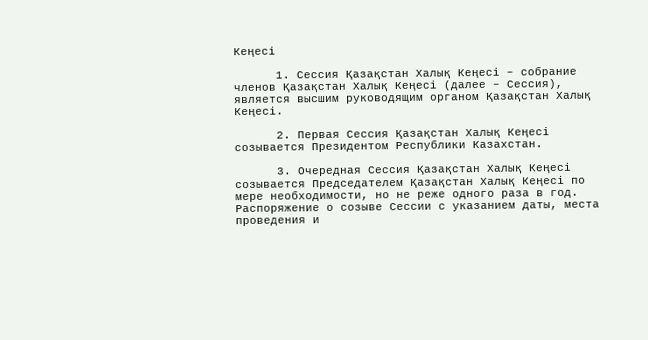Кеңесі

      1. Сессия Қазақстан Халық Кеңесі – собрание членов Қазақстан Халық Кеңесі (далее – Сессия), является высшим руководящим органом Қазақстан Халық Кеңесі.

      2. Первая Сессия Қазақстан Халық Кеңесі созывается Президентом Республики Казахстан.

      3. Очередная Сессия Қазақстан Халық Кеңесі созывается Председателем Қазақстан Халық Кеңесі по мере необходимости, но не реже одного раза в год. Распоряжение о созыве Сессии с указанием даты, места проведения и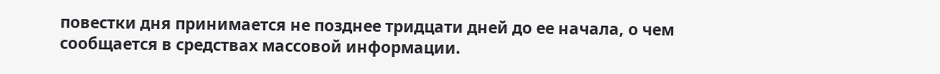повестки дня принимается не позднее тридцати дней до ее начала, о чем сообщается в средствах массовой информации.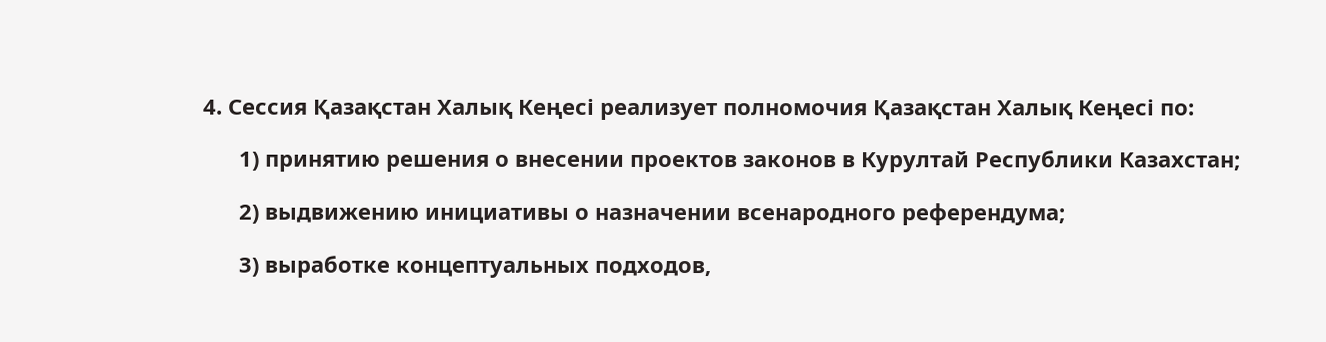4. Сессия Қазақстан Халық Кеңесі реализует полномочия Қазақстан Халық Кеңесі по:

      1) принятию решения о внесении проектов законов в Курултай Республики Казахстан;

      2) выдвижению инициативы о назначении всенародного референдума;

      3) выработке концептуальных подходов,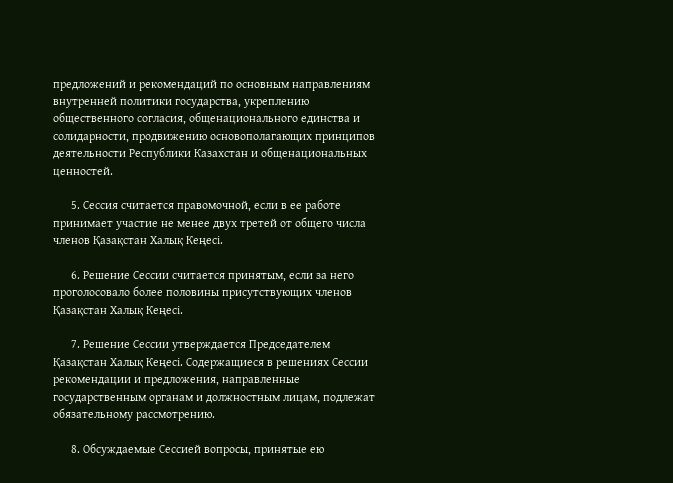предложений и рекомендаций по основным направлениям внутренней политики государства, укреплению общественного согласия, общенационального единства и солидарности, продвижению основополагающих принципов деятельности Республики Казахстан и общенациональных ценностей.

      5. Сессия считается правомочной, если в ее работе принимает участие не менее двух третей от общего числа членов Қазақстан Халық Кеңесі.

      6. Решение Сессии считается принятым, если за него проголосовало более половины присутствующих членов Қазақстан Халық Кеңесі.

      7. Решение Сессии утверждается Председателем Қазақстан Халық Кеңесі. Содержащиеся в решениях Сессии рекомендации и предложения, направленные государственным органам и должностным лицам, подлежат обязательному рассмотрению.

      8. Обсуждаемые Сессией вопросы, принятые ею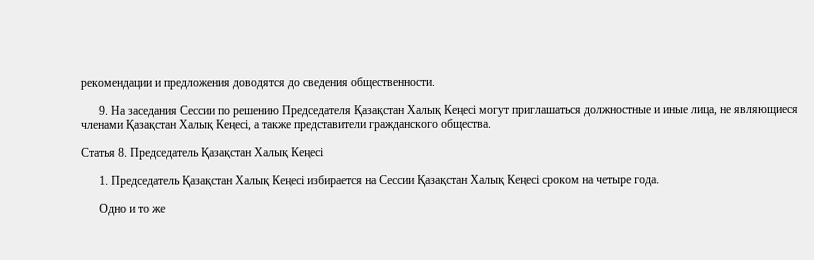рекомендации и предложения доводятся до сведения общественности.

      9. На заседания Сессии по решению Председателя Қазақстан Халық Кеңесі могут приглашаться должностные и иные лица, не являющиеся членами Қазақстан Халық Кеңесі, а также представители гражданского общества.

Статья 8. Председатель Қазақстан Халық Кеңесі

      1. Председатель Қазақстан Халық Кеңесі избирается на Сессии Қазақстан Халық Кеңесі сроком на четыре года.

      Одно и то же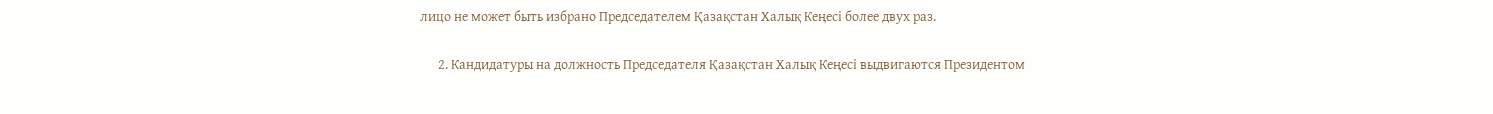лицо не может быть избрано Председателем Қазақстан Халық Кеңесі более двух раз.

      2. Кандидатуры на должность Председателя Қазақстан Халық Кеңесі выдвигаются Президентом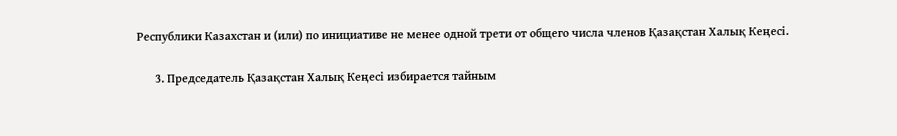Республики Казахстан и (или) по инициативе не менее одной трети от общего числа членов Қазақстан Халық Кеңесі.

      3. Председатель Қазақстан Халық Кеңесі избирается тайным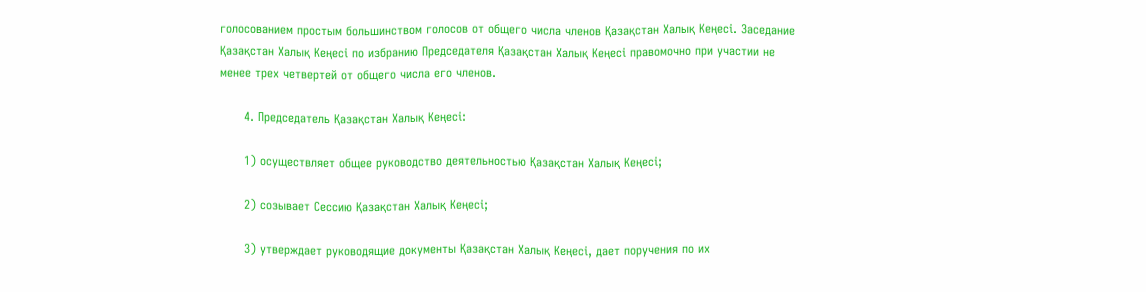голосованием простым большинством голосов от общего числа членов Қазақстан Халық Кеңесі. Заседание Қазақстан Халық Кеңесі по избранию Председателя Қазақстан Халық Кеңесі правомочно при участии не менее трех четвертей от общего числа его членов.

      4. Председатель Қазақстан Халық Кеңесі:

      1) осуществляет общее руководство деятельностью Қазақстан Халық Кеңесі;

      2) созывает Сессию Қазақстан Халық Кеңесі;

      3) утверждает руководящие документы Қазақстан Халық Кеңесі, дает поручения по их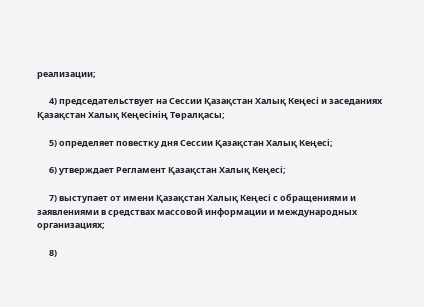реализации;

      4) председательствует на Сессии Қазақстан Халық Кеңесі и заседаниях Қазақстан Халық Кеңесінің Төралқасы;

      5) определяет повестку дня Сессии Қазақстан Халық Кеңесі;

      6) утверждает Регламент Қазақстан Халық Кеңесі;

      7) выступает от имени Қазақстан Халық Кеңесі с обращениями и заявлениями в средствах массовой информации и международных организациях;

      8)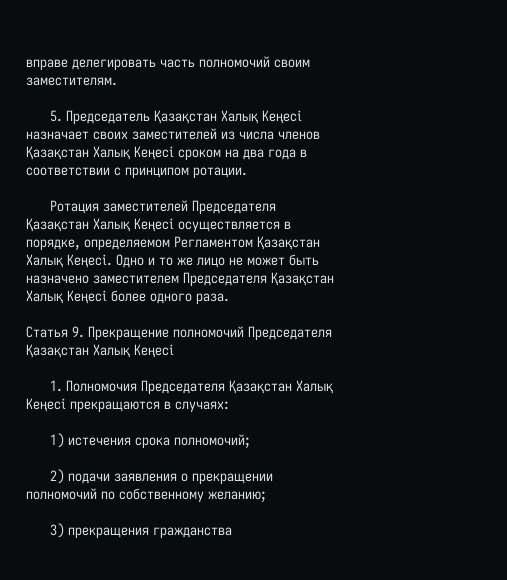вправе делегировать часть полномочий своим заместителям.

      5. Председатель Қазақстан Халық Кеңесі назначает своих заместителей из числа членов Қазақстан Халық Кеңесі сроком на два года в соответствии с принципом ротации.

      Ротация заместителей Председателя Қазақстан Халық Кеңесі осуществляется в порядке, определяемом Регламентом Қазақстан Халық Кеңесі. Одно и то же лицо не может быть назначено заместителем Председателя Қазақстан Халық Кеңесі более одного раза.

Статья 9. Прекращение полномочий Председателя Қазақстан Халық Кеңесі

      1. Полномочия Председателя Қазақстан Халық Кеңесі прекращаются в случаях:

      1) истечения срока полномочий;

      2) подачи заявления о прекращении полномочий по собственному желанию;

      3) прекращения гражданства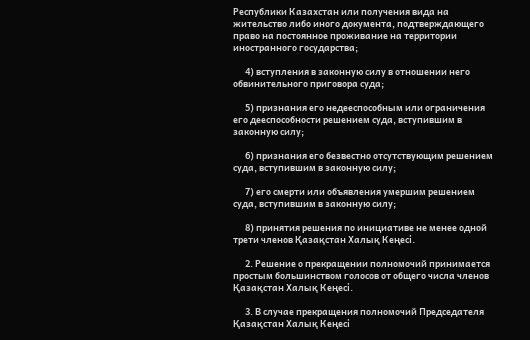Республики Казахстан или получения вида на жительство либо иного документа, подтверждающего право на постоянное проживание на территории иностранного государства;

      4) вступления в законную силу в отношении него обвинительного приговора суда;

      5) признания его недееспособным или ограничения его дееспособности решением суда, вступившим в законную силу;

      6) признания его безвестно отсутствующим решением суда, вступившим в законную силу;

      7) его смерти или объявления умершим решением суда, вступившим в законную силу;

      8) принятия решения по инициативе не менее одной трети членов Қазақстан Халық Кеңесі.

      2. Решение о прекращении полномочий принимается простым большинством голосов от общего числа членов Қазақстан Халық Кеңесі.

      3. В случае прекращения полномочий Председателя Қазақстан Халық Кеңесі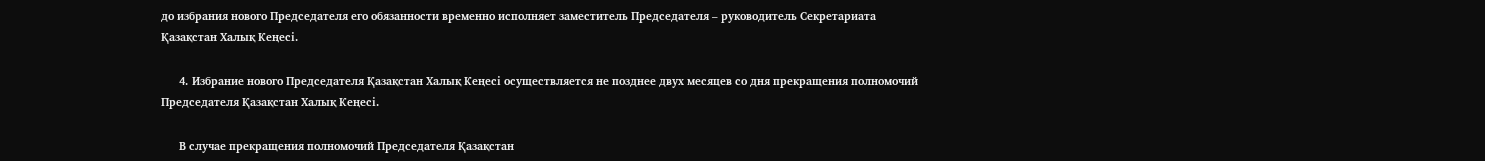до избрания нового Председателя его обязанности временно исполняет заместитель Председателя – руководитель Секретариата Қазақстан Халық Кеңесі.

      4. Избрание нового Председателя Қазақстан Халық Кеңесі осуществляется не позднее двух месяцев со дня прекращения полномочий Председателя Қазақстан Халық Кеңесі.

      В случае прекращения полномочий Председателя Қазақстан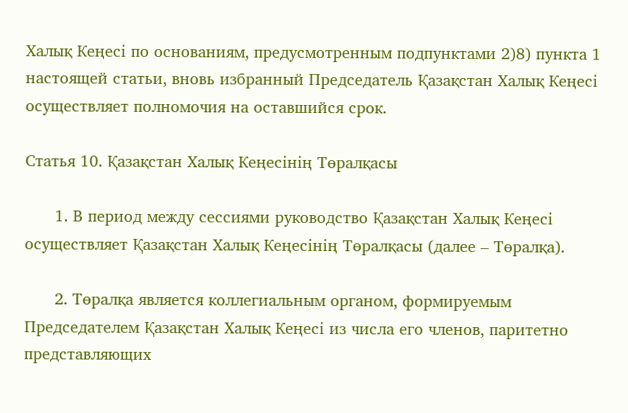Халық Кеңесі по основаниям, предусмотренным подпунктами 2)8) пункта 1 настоящей статьи, вновь избранный Председатель Қазақстан Халық Кеңесі осуществляет полномочия на оставшийся срок.

Статья 10. Қазақстан Халық Кеңесінің Төралқасы

      1. В период между сессиями руководство Қазақстан Халық Кеңесі осуществляет Қазақстан Халық Кеңесінің Төралқасы (далее – Төралқа).

      2. Төралқа является коллегиальным органом, формируемым Председателем Қазақстан Халық Кеңесі из числа его членов, паритетно представляющих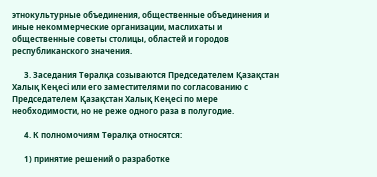этнокультурные объединения, общественные объединения и иные некоммерческие организации, маслихаты и общественные советы столицы, областей и городов республиканского значения.

      3. Заседания Төралқа созываются Председателем Қазақстан Халық Кеңесі или его заместителями по согласованию с Председателем Қазақстан Халық Кеңесі по мере необходимости, но не реже одного раза в полугодие.

      4. К полномочиям Төралқа относятся:

      1) принятие решений о разработке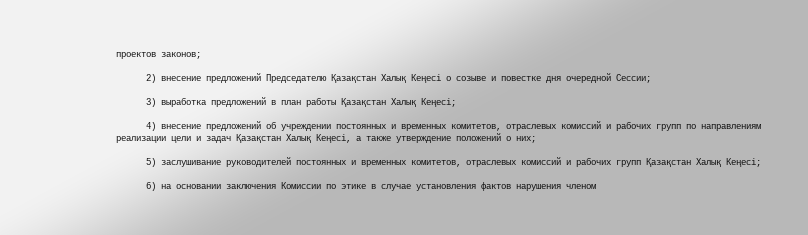проектов законов;

      2) внесение предложений Председателю Қазақстан Халық Кеңесі о созыве и повестке дня очередной Сессии;

      3) выработка предложений в план работы Қазақстан Халық Кеңесі;

      4) внесение предложений об учреждении постоянных и временных комитетов, отраслевых комиссий и рабочих групп по направлениям реализации цели и задач Қазақстан Халық Кеңесі, а также утверждение положений о них;

      5) заслушивание руководителей постоянных и временных комитетов, отраслевых комиссий и рабочих групп Қазақстан Халық Кеңесі;

      6) на основании заключения Комиссии по этике в случае установления фактов нарушения членом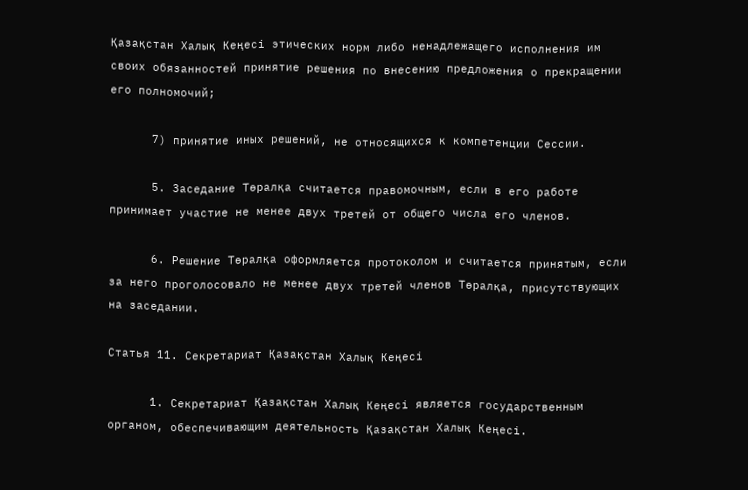Қазақстан Халық Кеңесі этических норм либо ненадлежащего исполнения им своих обязанностей принятие решения по внесению предложения о прекращении его полномочий;

      7) принятие иных решений, не относящихся к компетенции Сессии.

      5. Заседание Төралқа считается правомочным, если в его работе принимает участие не менее двух третей от общего числа его членов.

      6. Решение Төралқа оформляется протоколом и считается принятым, если за него проголосовало не менее двух третей членов Төралқа, присутствующих на заседании.

Статья 11. Секретариат Қазақстан Халық Кеңесі

      1. Секретариат Қазақстан Халық Кеңесі является государственным органом, обеспечивающим деятельность Қазақстан Халық Кеңесі.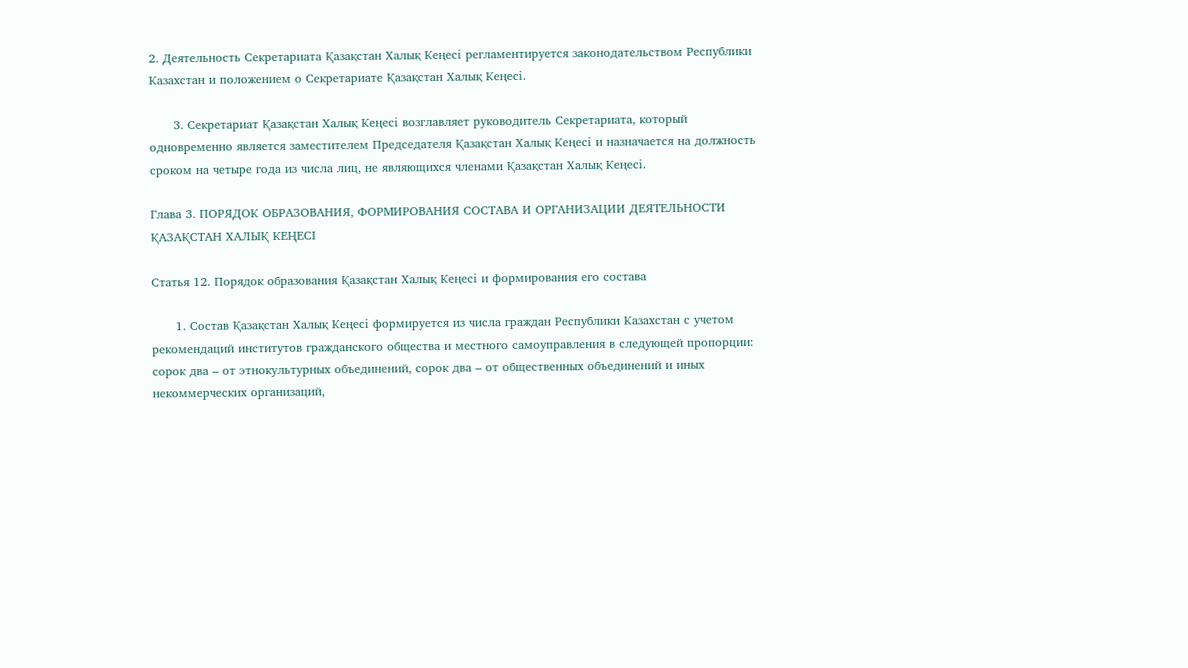2. Деятельность Секретариата Қазақстан Халық Кеңесі регламентируется законодательством Республики Казахстан и положением о Секретариате Қазақстан Халық Кеңесі.

      3. Секретариат Қазақстан Халық Кеңесі возглавляет руководитель Секретариата, который одновременно является заместителем Председателя Қазақстан Халық Кеңесі и назначается на должность сроком на четыре года из числа лиц, не являющихся членами Қазақстан Халық Кеңесі.

Глава 3. ПОРЯДОК ОБРАЗОВАНИЯ, ФОРМИРОВАНИЯ СОСТАВА И ОРГАНИЗАЦИИ ДЕЯТЕЛЬНОСТИ ҚАЗАҚСТАН ХАЛЫҚ КЕҢЕСІ

Статья 12. Порядок образования Қазақстан Халық Кеңесі и формирования его состава

      1. Состав Қазақстан Халық Кеңесі формируется из числа граждан Республики Казахстан с учетом рекомендаций институтов гражданского общества и местного самоуправления в следующей пропорции: сорок два – от этнокультурных объединений, сорок два – от общественных объединений и иных некоммерческих организаций,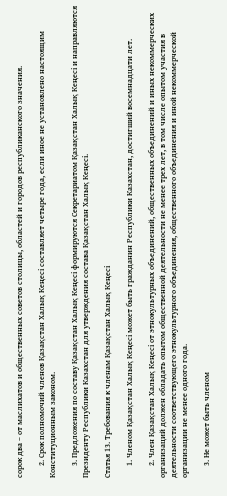сорок два – от маслихатов и общественных советов столицы, областей и городов республиканского значения.

      2. Срок полномочий членов Қазақстан Халық Кеңесі составляет четыре года, если иное не установлено настоящим Конституционным законом.

      3. Предложения по составу Қазақстан Халық Кеңесі формируются Секретариатом Қазақстан Халық Кеңесі и направляются Президенту Республики Казахстан для утверждения состава Қазақстан Халық Кеңесі.

Статья 13. Требования к членам Қазақстан Халық Кеңесі

      1. Членом Қазақстан Халық Кеңесі может быть гражданин Республики Казахстан, достигший восемнадцати лет.

      2. Член Қазақстан Халық Кеңесі от этнокультурных объединений, общественных объединений и иных некоммерческих организаций должен обладать опытом общественной деятельности не менее трех лет, в том числе опытом участия в деятельности соответствующего этнокультурного объединения, общественного объединения и иной некоммерческой организации не менее одного года.

      3. Не может быть членом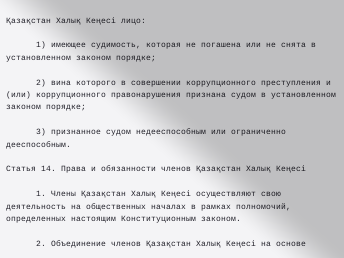Қазақстан Халық Кеңесі лицо:

      1) имеющее судимость, которая не погашена или не снята в установленном законом порядке;

      2) вина которого в совершении коррупционного преступления и (или) коррупционного правонарушения признана судом в установленном законом порядке;

      3) признанное судом недееспособным или ограниченно дееспособным.

Статья 14. Права и обязанности членов Қазақстан Халық Кеңесі

      1. Члены Қазақстан Халық Кеңесі осуществляют свою деятельность на общественных началах в рамках полномочий, определенных настоящим Конституционным законом.

      2. Объединение членов Қазақстан Халық Кеңесі на основе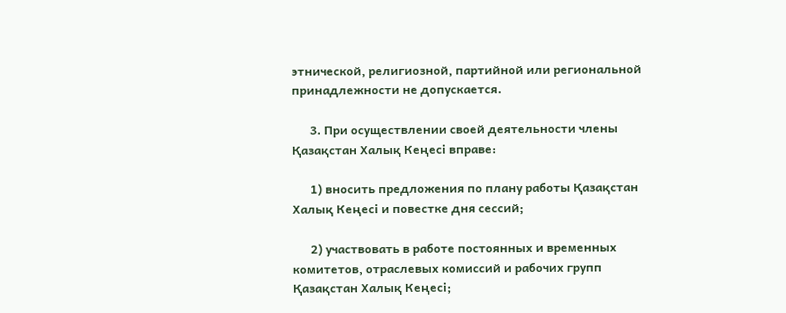этнической, религиозной, партийной или региональной принадлежности не допускается.

      3. При осуществлении своей деятельности члены Қазақстан Халық Кеңесі вправе:

      1) вносить предложения по плану работы Қазақстан Халық Кеңесі и повестке дня сессий;

      2) участвовать в работе постоянных и временных комитетов, отраслевых комиссий и рабочих групп Қазақстан Халық Кеңесі;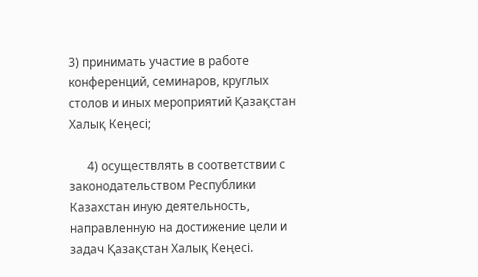3) принимать участие в работе конференций, семинаров, круглых столов и иных мероприятий Қазақстан Халық Кеңесі;

      4) осуществлять в соответствии с законодательством Республики Казахстан иную деятельность, направленную на достижение цели и задач Қазақстан Халық Кеңесі.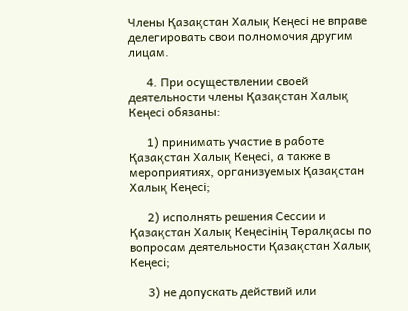Члены Қазақстан Халық Кеңесі не вправе делегировать свои полномочия другим лицам.

      4. При осуществлении своей деятельности члены Қазақстан Халық Кеңесі обязаны:

      1) принимать участие в работе Қазақстан Халық Кеңесі, а также в мероприятиях, организуемых Қазақстан Халық Кеңесі;

      2) исполнять решения Сессии и Қазақстан Халық Кеңесінің Төралқасы по вопросам деятельности Қазақстан Халық Кеңесі;

      3) не допускать действий или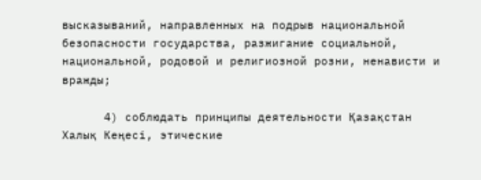высказываний, направленных на подрыв национальной безопасности государства, разжигание социальной, национальной, родовой и религиозной розни, ненависти и вражды;

      4) соблюдать принципы деятельности Қазақстан Халық Кеңесі, этические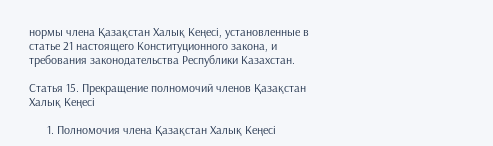нормы члена Қазақстан Халық Кеңесі, установленные в статье 21 настоящего Конституционного закона, и требования законодательства Республики Казахстан.

Статья 15. Прекращение полномочий членов Қазақстан Халық Кеңесі

      1. Полномочия члена Қазақстан Халық Кеңесі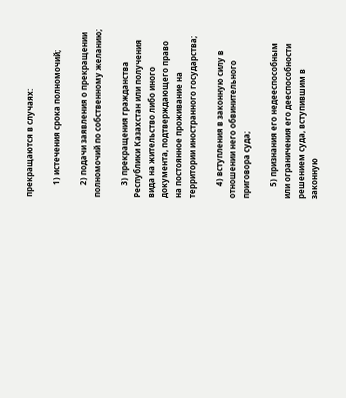прекращаются в случаях:

      1) истечения срока полномочий;

      2) подачи заявления о прекращении полномочий по собственному желанию;

      3) прекращения гражданства Республики Казахстан или получения вида на жительство либо иного документа, подтверждающего право на постоянное проживание на территории иностранного государства;

      4) вступления в законную силу в отношении него обвинительного приговора суда;

      5) признания его недееспособным или ограничения его дееспособности решением суда, вступившим в законную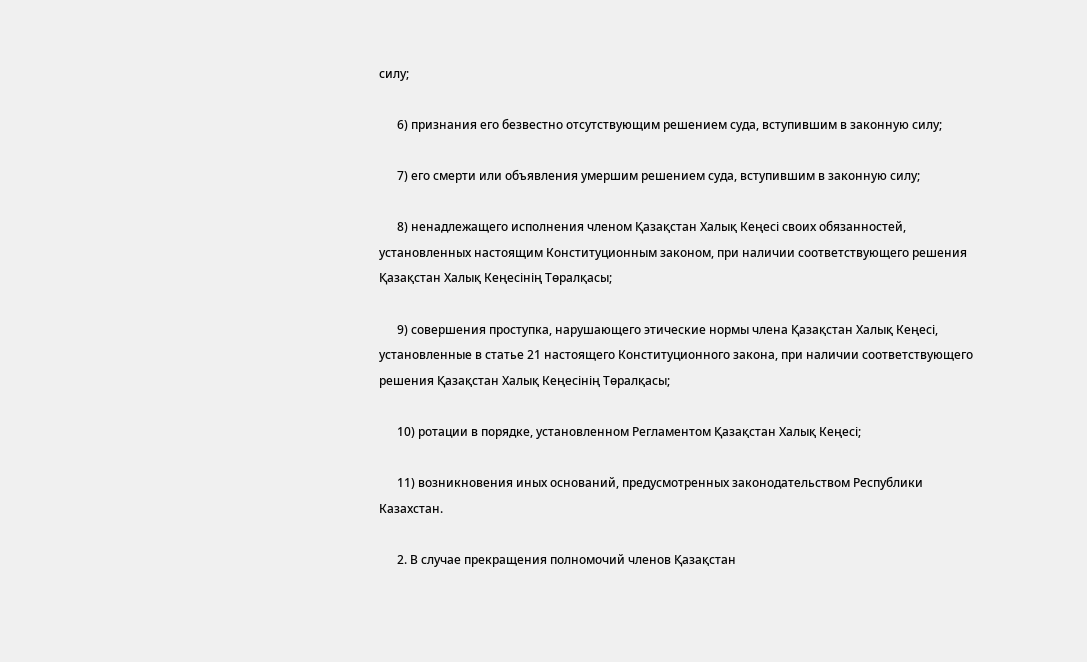силу;

      6) признания его безвестно отсутствующим решением суда, вступившим в законную силу;

      7) его смерти или объявления умершим решением суда, вступившим в законную силу;

      8) ненадлежащего исполнения членом Қазақстан Халық Кеңесі своих обязанностей, установленных настоящим Конституционным законом, при наличии соответствующего решения Қазақстан Халық Кеңесінің Төралқасы;

      9) совершения проступка, нарушающего этические нормы члена Қазақстан Халық Кеңесі, установленные в статье 21 настоящего Конституционного закона, при наличии соответствующего решения Қазақстан Халық Кеңесінің Төралқасы;

      10) ротации в порядке, установленном Регламентом Қазақстан Халық Кеңесі;

      11) возникновения иных оснований, предусмотренных законодательством Республики Казахстан.

      2. В случае прекращения полномочий членов Қазақстан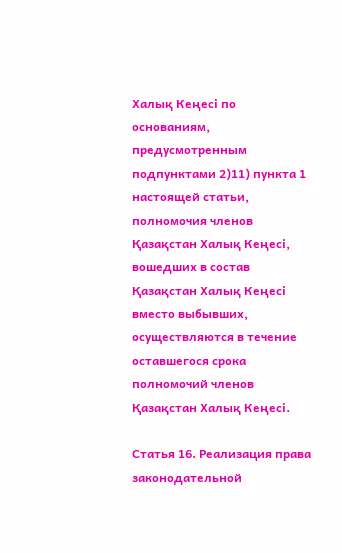Халық Кеңесі по основаниям, предусмотренным подпунктами 2)11) пункта 1 настоящей статьи, полномочия членов Қазақстан Халық Кеңесі, вошедших в состав Қазақстан Халық Кеңесі вместо выбывших, осуществляются в течение оставшегося срока полномочий членов Қазақстан Халық Кеңесі.

Статья 16. Реализация права законодательной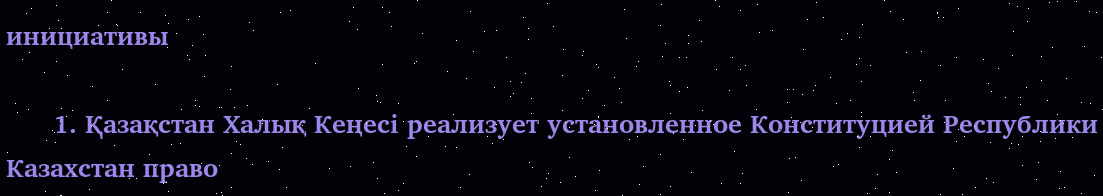инициативы

      1. Қазақстан Халық Кеңесі реализует установленное Конституцией Республики Казахстан право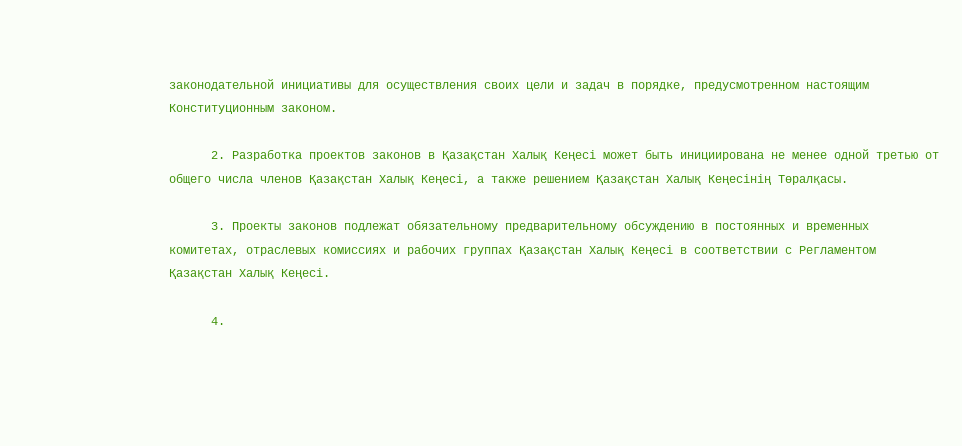законодательной инициативы для осуществления своих цели и задач в порядке, предусмотренном настоящим Конституционным законом.

      2. Разработка проектов законов в Қазақстан Халық Кеңесі может быть инициирована не менее одной третью от общего числа членов Қазақстан Халық Кеңесі, а также решением Қазақстан Халық Кеңесінің Төралқасы.

      3. Проекты законов подлежат обязательному предварительному обсуждению в постоянных и временных комитетах, отраслевых комиссиях и рабочих группах Қазақстан Халық Кеңесі в соответствии с Регламентом Қазақстан Халық Кеңесі.

      4.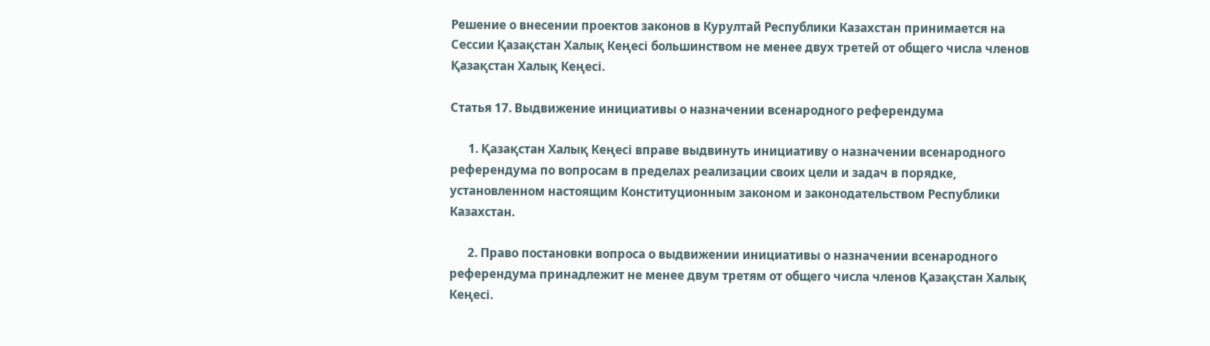Решение о внесении проектов законов в Курултай Республики Казахстан принимается на Сессии Қазақстан Халық Кеңесі большинством не менее двух третей от общего числа членов Қазақстан Халық Кеңесі.

Статья 17. Выдвижение инициативы о назначении всенародного референдума

      1. Қазақстан Халық Кеңесі вправе выдвинуть инициативу о назначении всенародного референдума по вопросам в пределах реализации своих цели и задач в порядке, установленном настоящим Конституционным законом и законодательством Республики Казахстан.

      2. Право постановки вопроса о выдвижении инициативы о назначении всенародного референдума принадлежит не менее двум третям от общего числа членов Қазақстан Халық Кеңесі.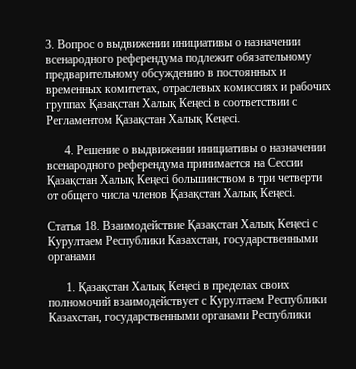3. Вопрос о выдвижении инициативы о назначении всенародного референдума подлежит обязательному предварительному обсуждению в постоянных и временных комитетах, отраслевых комиссиях и рабочих группах Қазақстан Халық Кеңесі в соответствии с Регламентом Қазақстан Халық Кеңесі.

      4. Решение о выдвижении инициативы о назначении всенародного референдума принимается на Сессии Қазақстан Халық Кеңесі большинством в три четверти от общего числа членов Қазақстан Халық Кеңесі.

Статья 18. Взаимодействие Қазақстан Халық Кеңесі с Курултаем Республики Казахстан, государственными органами

      1. Қазақстан Халық Кеңесі в пределах своих полномочий взаимодействует с Курултаем Республики Казахстан, государственными органами Республики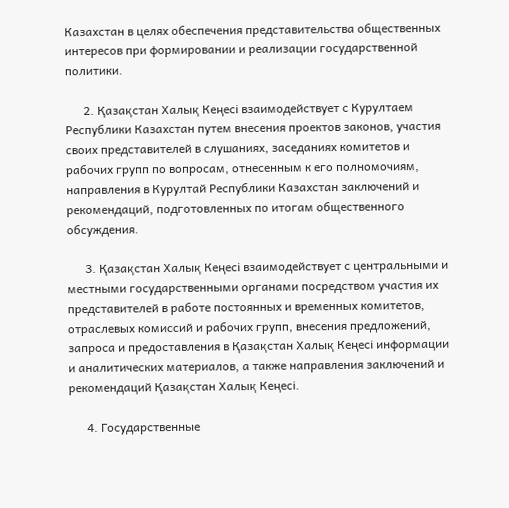Казахстан в целях обеспечения представительства общественных интересов при формировании и реализации государственной политики.

      2. Қазақстан Халық Кеңесі взаимодействует с Курултаем Республики Казахстан путем внесения проектов законов, участия своих представителей в слушаниях, заседаниях комитетов и рабочих групп по вопросам, отнесенным к его полномочиям, направления в Курултай Республики Казахстан заключений и рекомендаций, подготовленных по итогам общественного обсуждения.

      3. Қазақстан Халық Кеңесі взаимодействует с центральными и местными государственными органами посредством участия их представителей в работе постоянных и временных комитетов, отраслевых комиссий и рабочих групп, внесения предложений, запроса и предоставления в Қазақстан Халық Кеңесі информации и аналитических материалов, а также направления заключений и рекомендаций Қазақстан Халық Кеңесі.

      4. Государственные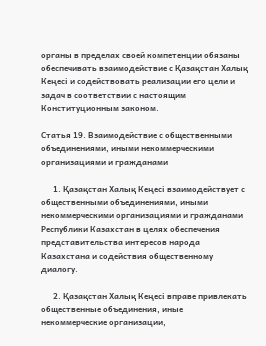органы в пределах своей компетенции обязаны обеспечивать взаимодействие с Қазақстан Халық Кеңесі и содействовать реализации его цели и задач в соответствии с настоящим Конституционным законом.

Статья 19. Взаимодействие с общественными объединениями, иными некоммерческими организациями и гражданами

      1. Қазақстан Халық Кеңесі взаимодействует с общественными объединениями, иными некоммерческими организациями и гражданами Республики Казахстан в целях обеспечения представительства интересов народа Казахстана и содействия общественному диалогу.

      2. Қазақстан Халық Кеңесі вправе привлекать общественные объединения, иные некоммерческие организации,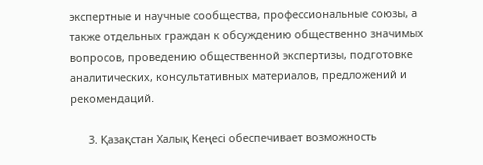экспертные и научные сообщества, профессиональные союзы, а также отдельных граждан к обсуждению общественно значимых вопросов, проведению общественной экспертизы, подготовке аналитических, консультативных материалов, предложений и рекомендаций.

      3. Қазақстан Халық Кеңесі обеспечивает возможность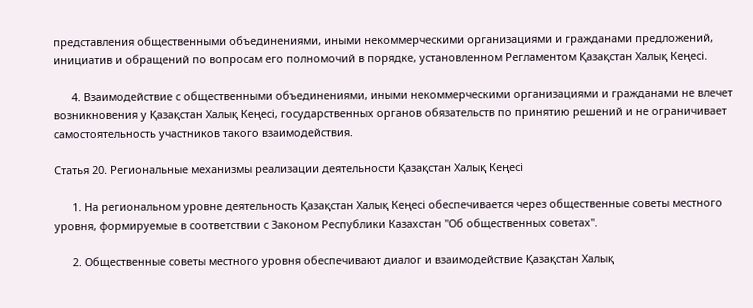представления общественными объединениями, иными некоммерческими организациями и гражданами предложений, инициатив и обращений по вопросам его полномочий в порядке, установленном Регламентом Қазақстан Халық Кеңесі.

      4. Взаимодействие с общественными объединениями, иными некоммерческими организациями и гражданами не влечет возникновения у Қазақстан Халық Кеңесі, государственных органов обязательств по принятию решений и не ограничивает самостоятельность участников такого взаимодействия.

Статья 20. Региональные механизмы реализации деятельности Қазақстан Халық Кеңесі

      1. На региональном уровне деятельность Қазақстан Халық Кеңесі обеспечивается через общественные советы местного уровня, формируемые в соответствии с Законом Республики Казахстан "Об общественных советах".

      2. Общественные советы местного уровня обеспечивают диалог и взаимодействие Қазақстан Халық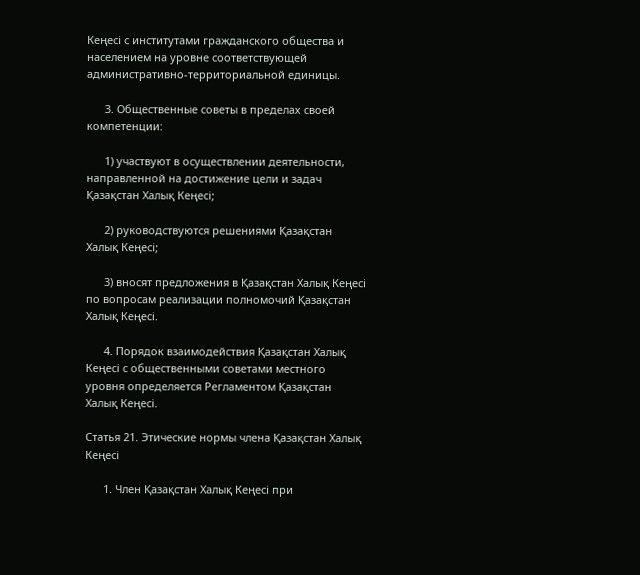Кеңесі с институтами гражданского общества и населением на уровне соответствующей административно-территориальной единицы.

      3. Общественные советы в пределах своей компетенции:

      1) участвуют в осуществлении деятельности, направленной на достижение цели и задач Қазақстан Халық Кеңесі;

      2) руководствуются решениями Қазақстан Халық Кеңесі;

      3) вносят предложения в Қазақстан Халық Кеңесі по вопросам реализации полномочий Қазақстан Халық Кеңесі.

      4. Порядок взаимодействия Қазақстан Халық Кеңесі с общественными советами местного уровня определяется Регламентом Қазақстан Халық Кеңесі.

Статья 21. Этические нормы члена Қазақстан Халық Кеңесі

      1. Член Қазақстан Халық Кеңесі при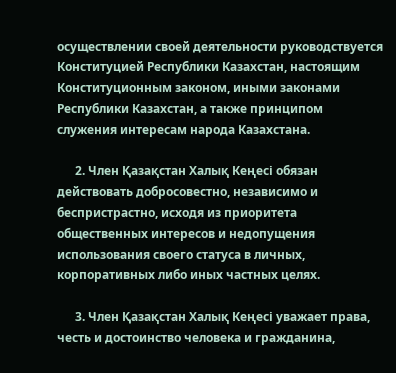осуществлении своей деятельности руководствуется Конституцией Республики Казахстан, настоящим Конституционным законом, иными законами Республики Казахстан, а также принципом служения интересам народа Казахстана.

      2. Член Қазақстан Халық Кеңесі обязан действовать добросовестно, независимо и беспристрастно, исходя из приоритета общественных интересов и недопущения использования своего статуса в личных, корпоративных либо иных частных целях.

      3. Член Қазақстан Халық Кеңесі уважает права, честь и достоинство человека и гражданина,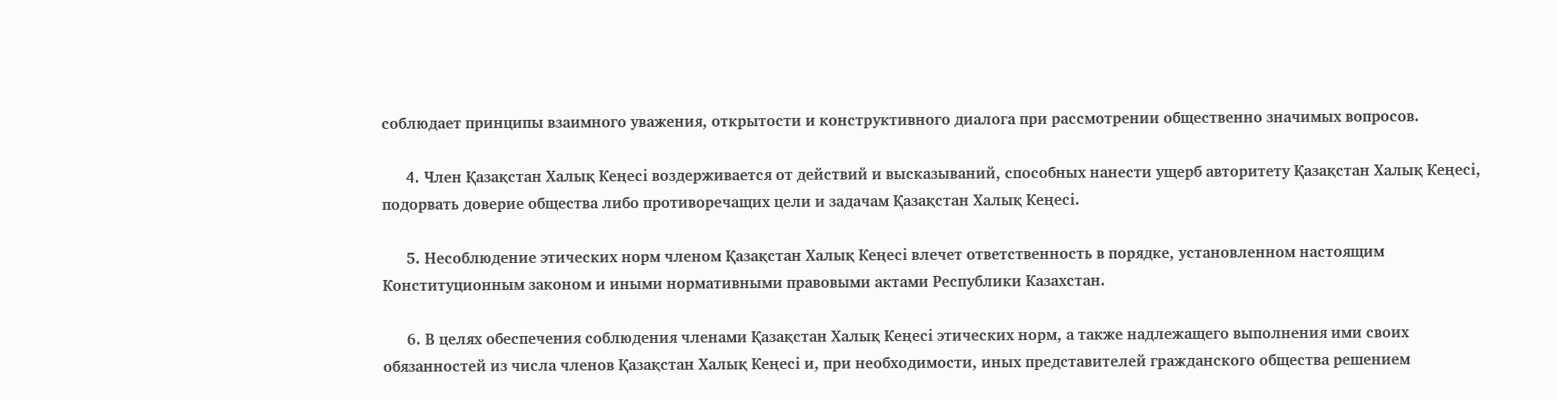соблюдает принципы взаимного уважения, открытости и конструктивного диалога при рассмотрении общественно значимых вопросов.

      4. Член Қазақстан Халық Кеңесі воздерживается от действий и высказываний, способных нанести ущерб авторитету Қазақстан Халық Кеңесі, подорвать доверие общества либо противоречащих цели и задачам Қазақстан Халық Кеңесі.

      5. Несоблюдение этических норм членом Қазақстан Халық Кеңесі влечет ответственность в порядке, установленном настоящим Конституционным законом и иными нормативными правовыми актами Республики Казахстан.

      6. В целях обеспечения соблюдения членами Қазақстан Халық Кеңесі этических норм, а также надлежащего выполнения ими своих обязанностей из числа членов Қазақстан Халық Кеңесі и, при необходимости, иных представителей гражданского общества решением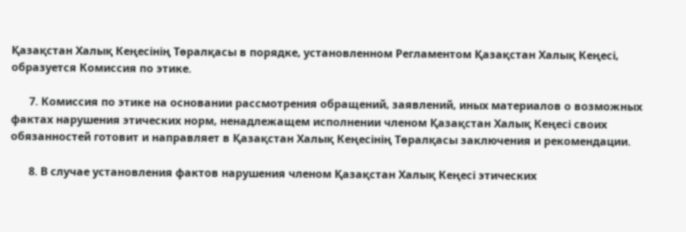Қазақстан Халық Кеңесінің Төралқасы в порядке, установленном Регламентом Қазақстан Халық Кеңесі, образуется Комиссия по этике.

      7. Комиссия по этике на основании рассмотрения обращений, заявлений, иных материалов о возможных фактах нарушения этических норм, ненадлежащем исполнении членом Қазақстан Халық Кеңесі своих обязанностей готовит и направляет в Қазақстан Халық Кеңесінің Төралқасы заключения и рекомендации.

      8. В случае установления фактов нарушения членом Қазақстан Халық Кеңесі этических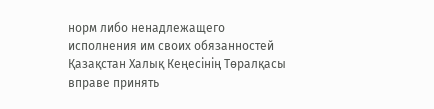норм либо ненадлежащего исполнения им своих обязанностей Қазақстан Халық Кеңесінің Төралқасы вправе принять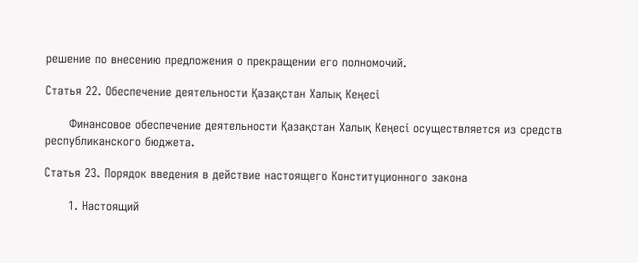решение по внесению предложения о прекращении его полномочий.

Статья 22. Обеспечение деятельности Қазақстан Халық Кеңесі

      Финансовое обеспечение деятельности Қазақстан Халық Кеңесі осуществляется из средств республиканского бюджета.

Статья 23. Порядок введения в действие настоящего Конституционного закона

      1. Настоящий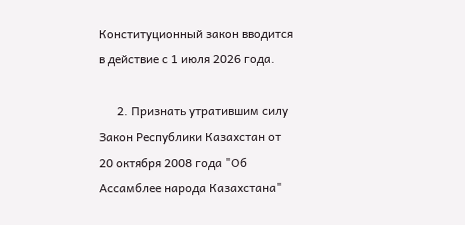Конституционный закон вводится в действие с 1 июля 2026 года.

      2. Признать утратившим силу Закон Республики Казахстан от 20 октября 2008 года "Об Ассамблее народа Казахстана"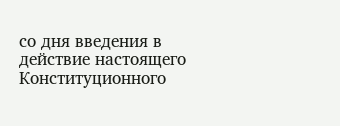со дня введения в действие настоящего Конституционного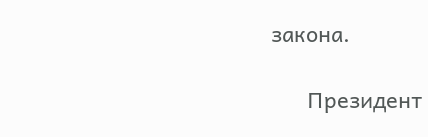закона.

      Президент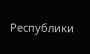Республики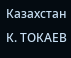Казахстан
К. ТОКАЕВ